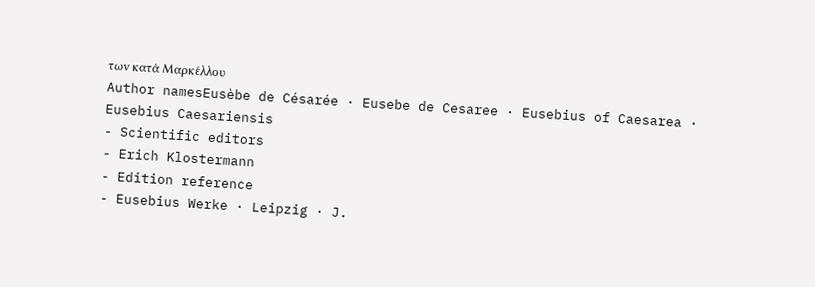των κατά Μαρκέλλου
Author namesEusèbe de Césarée · Eusebe de Cesaree · Eusebius of Caesarea · Eusebius Caesariensis
- Scientific editors
- Erich Klostermann
- Edition reference
- Eusebius Werke · Leipzig · J.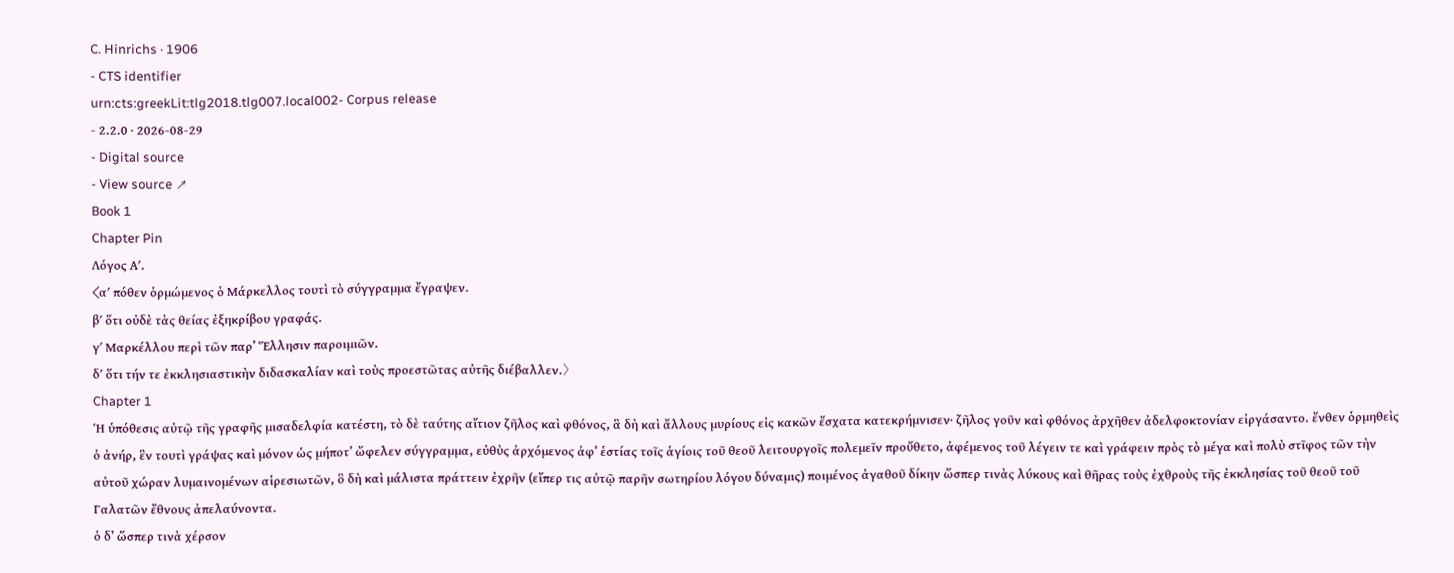C. Hinrichs · 1906
- CTS identifier
urn:cts:greekLit:tlg2018.tlg007.local002- Corpus release
- 2.2.0 · 2026-08-29
- Digital source
- View source ↗
Book 1
Chapter Pin
Λόγος Α′.
⟨αʹ πόθεν ὁρμώμενος ὁ Μάρκελλος τουτὶ τὸ σύγγραμμα ἔγραψεν.
βʹ ὅτι οὐδὲ τὰς θείας ἐξηκρίβου γραφάς.
γʹ Μαρκέλλου περὶ τῶν παρ’ Ἕλλησιν παροιμιῶν.
δʹ ὅτι τήν τε ἐκκλησιαστικὴν διδασκαλίαν καὶ τοὺς προεστῶτας αὐτῆς διέβαλλεν.〉
Chapter 1
Ἡ ὑπόθεσις αὐτῷ τῆς γραφῆς μισαδελφία κατέστη, τὸ δὲ ταύτης αἴτιον ζῆλος καὶ φθόνος, ἃ δὴ καὶ ἄλλους μυρίους εἰς κακῶν ἔσχατα κατεκρήμνισεν· ζῆλος γοῦν καὶ φθόνος ἀρχῆθεν ἀδελφοκτονίαν εἰργάσαντο. ἔνθεν ὁρμηθεὶς ὁ ἀνήρ, ἓν τουτὶ γράψας καὶ μόνον ὡς μήποτ’ ὤφελεν σύγγραμμα, εὐθὺς ἀρχόμενος ἀφ’ ἑστίας τοῖς ἁγίοις τοῦ θεοῦ λειτουργοῖς πολεμεῖν προὔθετο, ἀφέμενος τοῦ λέγειν τε καὶ γράφειν πρὸς τὸ μέγα καὶ πολὺ στῖφος τῶν τὴν αὐτοῦ χώραν λυμαινομένων αἱρεσιωτῶν, ὃ δὴ καὶ μάλιστα πράττειν ἐχρῆν (εἴπερ τις αὐτῷ παρῆν σωτηρίου λόγου δύναμις) ποιμένος ἀγαθοῦ δίκην ὥσπερ τινὰς λύκους καὶ θῆρας τοὺς ἐχθροὺς τῆς ἐκκλησίας τοῦ θεοῦ τοῦ Γαλατῶν ἔθνους ἀπελαύνοντα.
ὁ δ’ ὥσπερ τινὰ χέρσον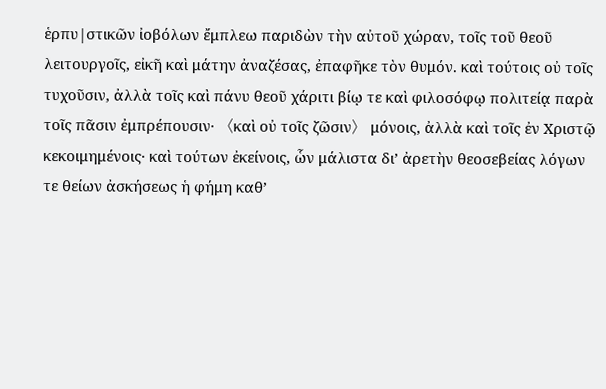ἑρπυ|στικῶν ἰοβόλων ἔμπλεω παριδὼν τὴν αὐτοῦ χώραν, τοῖς τοῦ θεοῦ λειτουργοῖς, εἰκῆ καὶ μάτην ἀναζέσας, ἐπαφῆκε τὸν θυμόν. καὶ τούτοις οὐ τοῖς τυχοῦσιν, ἀλλὰ τοῖς καὶ πάνυ θεοῦ χάριτι βίῳ τε καὶ φιλοσόφῳ πολιτείᾳ παρὰ τοῖς πᾶσιν ἐμπρέπουσιν· 〈καὶ οὐ τοῖς ζῶσιν〉 μόνοις, ἀλλὰ καὶ τοῖς ἐν Χριστῷ κεκοιμημένοις· καὶ τούτων ἐκείνοις, ὧν μάλιστα δι’ ἀρετὴν θεοσεβείας λόγων τε θείων ἀσκήσεως ἡ φήμη καθ’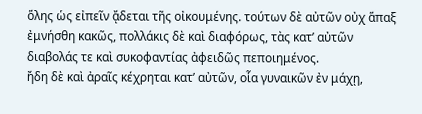ὅλης ὡς εἰπεῖν ᾄδεται τῆς οἰκουμένης. τούτων δὲ αὐτῶν οὐχ ἅπαξ ἐμνήσθη κακῶς, πολλάκις δὲ καὶ διαφόρως, τὰς κατ’ αὐτῶν διαβολάς τε καὶ συκοφαντίας ἀφειδῶς πεποιημένος.
ἤδη δὲ καὶ ἀραῖς κέχρηται κατ’ αὐτῶν, οἷα γυναικῶν ἐν μάχῃ,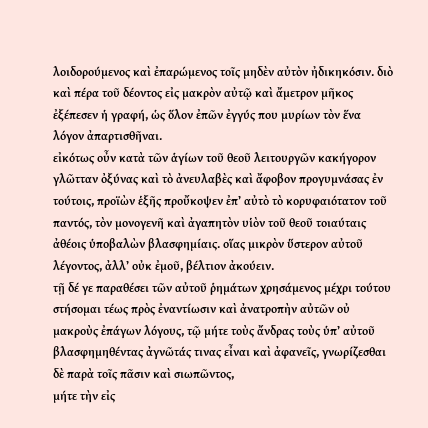λοιδορούμενος καὶ ἐπαρώμενος τοῖς μηδὲν αὐτὸν ἠδικηκόσιν. διὸ καὶ πέρα τοῦ δέοντος εἰς μακρὸν αὐτῷ καὶ ἄμετρον μῆκος ἐξέπεσεν ἡ γραφή, ὡς ὅλον ἐπῶν ἐγγύς που μυρίων τὸν ἕνα λόγον ἀπαρτισθῆναι.
εἰκότως οὖν κατὰ τῶν ἁγίων τοῦ θεοῦ λειτουργῶν κακήγορον γλῶτταν ὀξύνας καὶ τὸ ἀνευλαβὲς καὶ ἄφοβον προγυμνάσας ἐν τούτοις, προϊὼν ἑξῆς προὔκοψεν ἐπ’ αὐτὸ τὸ κορυφαιότατον τοῦ παντός, τὸν μονογενῆ καὶ ἀγαπητὸν υἱὸν τοῦ θεοῦ τοιαύταις ἀθέοις ὑποβαλὼν βλασφημίαις. οἵας μικρὸν ὕστερον αὐτοῦ λέγοντος, ἀλλ’ οὐκ ἐμοῦ, βέλτιον ἀκούειν.
τῇ δέ γε παραθέσει τῶν αὐτοῦ ῥημάτων χρησάμενος μέχρι τούτου στήσομαι τέως πρὸς ἐναντίωσιν καὶ ἀνατροπὴν αὐτῶν οὐ μακροὺς ἐπάγων λόγους, τῷ μήτε τοὺς ἄνδρας τοὺς ὑπ’ αὐτοῦ βλασφημηθέντας ἀγνῶτάς τινας εἶναι καὶ ἀφανεῖς, γνωρίζεσθαι δὲ παρὰ τοῖς πᾶσιν καὶ σιωπῶντος,
μήτε τὴν εἰς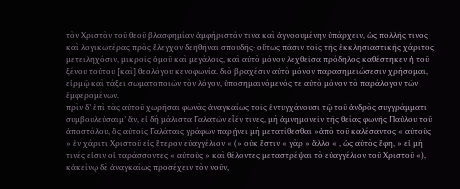τὸν Χριστὸν τοῦ θεοῦ βλασφημίαν ἀμφήριστόν τινα καὶ ἀγνοουμένην ὑπάρχειν, ὡς πολλῆς τινος καὶ λογικωτέρας πρὸς ἔλεγχον δεηθῆναι σπουδῆς· οὕτως πᾶσιν τοῖς τῆς ἐκκλησιαστικῆς χάριτος μετειληχόσιν, μικροῖς ὁμοῦ καὶ μεγάλοις, καὶ αὐτὸ μόνον λεχθεῖσα πρόδηλος καθέστηκεν ἡ τοῦ ξένου τούτου [καὶ] θεολόγου κενοφωνία. διὸ βραχέσιν αὐτὸ μόνον παρασημειώσεσιν χρήσομαι, εἱρμῷ καὶ τάξει σωματοποιῶν τὸν λόγον, ὑποσημαινόμενός τε αὐτὸ μόνον τὸ παράλογον τῶν ἐμφερομένων.
πρὶν δ’ ἐπὶ τὰς αὐτοῦ χωρῆσαι φωνὰς ἀναγκαίως τοῖς ἐντυγχάνουσι τῷ τοῦ ἀνδρὸς συγγράμματι συμβουλεύσαιμ’ ἄν, εἰ δὴ μάλιστα Γαλατῶν εἶέν τινες, μὴ ἀμνημονεῖν τῆς θείας φωνῆς Παύλου τοῦ ἀποστόλου, ὃς αὐτοῖς Γαλάταις γράφων παρῄνει μὴ μετατίθεσθαι »ἀπὸ τοῦ καλέσαντος « αὐτοὺς » ἐν χάριτι Χριστοῦ εἰς ἕτερον εὐαγγέλιον « (» οὐκ ἔστιν « γὰρ » ἄλλο « , ὡς αὐτὸς ἔφη, » εἰ μή τινές εἰσιν οἱ ταράσσοντες « αὐτοὺς » καὶ θέλοντες μεταστρέψαι τὸ εὐαγγέλιον τοῦ Χριστοῦ «),
κἀκείνῳ δὲ ἀναγκαίως προσέχειν τὸν νοῦν,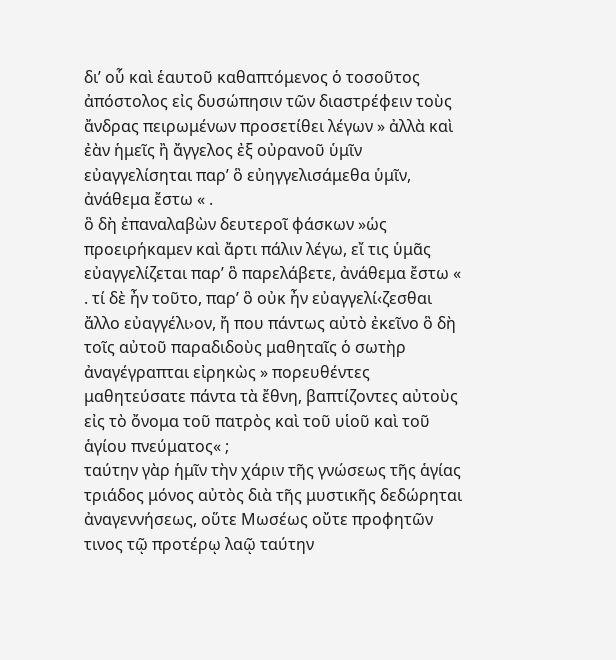δι’ οὗ καὶ ἑαυτοῦ καθαπτόμενος ὁ τοσοῦτος ἀπόστολος εἰς δυσώπησιν τῶν διαστρέφειν τοὺς ἄνδρας πειρωμένων προσετίθει λέγων » ἀλλὰ καὶ ἐὰν ἡμεῖς ἢ ἄγγελος ἐξ οὐρανοῦ ὑμῖν εὐαγγελίσηται παρ’ ὃ εὐηγγελισάμεθα ὑμῖν, ἀνάθεμα ἔστω « .
ὃ δὴ ἐπαναλαβὼν δευτεροῖ φάσκων »ὡς προειρήκαμεν καὶ ἄρτι πάλιν λέγω, εἴ τις ὑμᾶς εὐαγγελίζεται παρ’ ὃ παρελάβετε, ἀνάθεμα ἔστω « . τί δὲ ἦν τοῦτο, παρ’ ὃ οὐκ ἦν εὐαγγελί‹ζεσθαι ἄλλο εὐαγγέλι›ον, ἤ που πάντως αὐτὸ ἐκεῖνο ὃ δὴ τοῖς αὐτοῦ παραδιδοὺς μαθηταῖς ὁ σωτὴρ ἀναγέγραπται εἰρηκὼς » πορευθέντες μαθητεύσατε πάντα τὰ ἔθνη, βαπτίζοντες αὐτοὺς εἰς τὸ ὄνομα τοῦ πατρὸς καὶ τοῦ υἱοῦ καὶ τοῦ ἁγίου πνεύματος« ;
ταύτην γὰρ ἡμῖν τὴν χάριν τῆς γνώσεως τῆς ἁγίας τριάδος μόνος αὐτὸς διὰ τῆς μυστικῆς δεδώρηται ἀναγεννήσεως, οὕτε Μωσέως οὔτε προφητῶν τινος τῷ προτέρῳ λαῷ ταύτην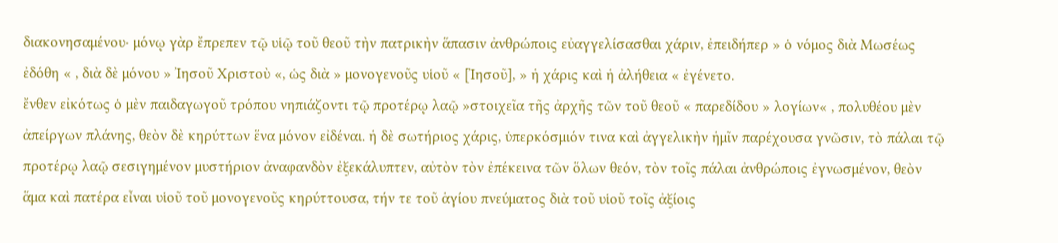διακονησαμένου· μόνῳ γὰρ ἔπρεπεν τῷ υἱῷ τοῦ θεοῦ τὴν πατρικὴν ἅπασιν ἀνθρώποις εὐαγγελίσασθαι χάριν, ἐπειδήπερ » ὁ νόμος διὰ Μωσέως ἐδόθη « , διὰ δὲ μόνου » Ἰησοῦ Χριστοὺ «, ὡς διὰ » μονογενοῦς υἱοῦ « [Ἰησοῦ], » ἡ χάρις καὶ ἡ ἀλήθεια « ἐγένετο.
ἔνθεν εἰκότως ὁ μὲν παιδαγωγοῦ τρόπου νηπιάζοντι τῷ προτέρῳ λαῷ »στοιχεῖα τῆς ἀρχῆς τῶν τοῦ θεοῦ « παρεδίδου » λογίων« , πολυθέου μὲν ἀπείργων πλάνης, θεὸν δὲ κηρύττων ἕνα μόνον εἰδέναι. ἡ δὲ σωτήριος χάρις, ὑπερκόσμιόν τινα καὶ ἀγγελικὴν ἡμῖν παρέχουσα γνῶσιν, τὸ πάλαι τῷ προτέρῳ λαῷ σεσιγημένον μυστήριον ἀναφανδὸν ἐξεκάλυπτεν, αὐτὸν τὸν ἐπέκεινα τῶν ὅλων θεόν, τὸν τοῖς πάλαι ἀνθρώποις ἐγνωσμένον, θεὸν ἅμα καὶ πατέρα εἶναι υἱοῦ τοῦ μονογενοῦς κηρύττουσα, τήν τε τοῦ ἁγίου πνεύματος διὰ τοῦ υἱοῦ τοῖς ἀξίοις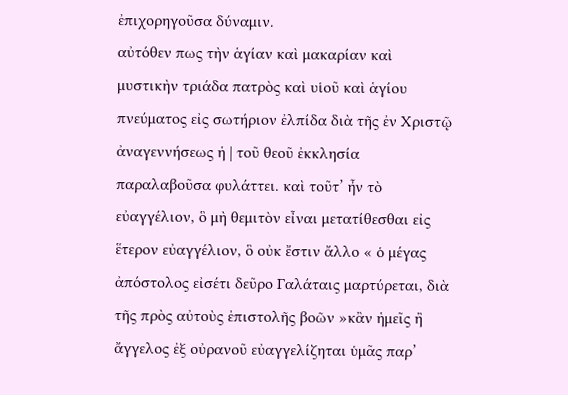ἐπιχορηγοῦσα δύναμιν.
αὐτόθεν πως τὴν ἁγίαν καὶ μακαρίαν καὶ μυστικὴν τριάδα πατρὸς καὶ υἱοῦ καὶ ἁγίου πνεύματος εἰς σωτήριον ἐλπίδα διὰ τῆς ἐν Χριστῷ ἀναγεννήσεως ἡ | τοῦ θεοῦ ἐκκλησία παραλαβοῦσα φυλάττει. καὶ τοῦτ’ ἦν τὸ εὐαγγέλιον, ὃ μὴ θεμιτὸν εἶναι μετατίθεσθαι εἰς ἕτερον εὐαγγέλιον, ὃ οὐκ ἔστιν ἄλλο « ὁ μέγας ἀπόστολος εἰσέτι δεῦρο Γαλάταις μαρτύρεται, διὰ τῆς πρὸς αὐτοὺς ἐπιστολῆς βοῶν »κἂν ἡμεῖς ἢ ἄγγελος ἐξ οὐρανοῦ εὐαγγελίζηται ὑμᾶς παρ’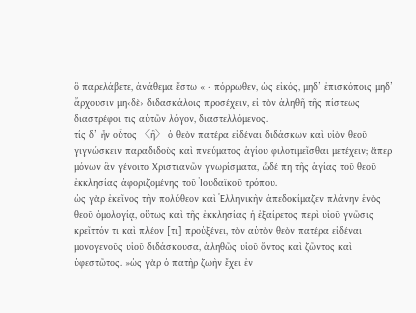ὃ παρελάβετε, ἀνάθεμα ἔστω « · πόρρωθεν, ὡς εἰκός, μηδ’ ἐπισκόποις μηδ’ ἄρχουσιν μη‹δὲ› διδασκάλοις προσέχειν, εἰ τὸν ἀληθῆ τῆς πίστεως διαστρέφοι τις αὐτῶν λόγον, διαστελλόμενος.
τίς δ’ ἦν οὗτος 〈ἢ〉 ὁ θεὸν πατέρα εἰδέναι διδάσκων καὶ υἱὸν θεοῦ γιγνώσκειν παραδιδοὺς καὶ πνεύματος ἁγίου φιλοτιμεῖσθαι μετέχειν; ἅπερ μόνων ἂν γένοιτο Χριστιανῶν γνωρίσματα, ὧδέ πη τῆς ἁγίας τοῦ θεοῦ ἐκκλησίας ἀφοριζομένης τοῦ Ἰουδαϊκοῦ τρόπου.
ὡς γὰρ ἐκεῖνος τὴν πολύθεον καὶ Ἑλληνικὴν ἀπεδοκίμαζεν πλάνην ἑνὸς θεοῦ ὁμολογίᾳ, οὕτως καὶ τῆς ἐκκλησίας ἡ ἐξαίρετος περὶ υἱοῦ γνῶσις κρεῖττόν τι καὶ πλέον [τι] προὐξένει, τὸν αὐτὸν θεὸν πατέρα εἰδέναι μονογενοῦς υἱοῦ διδάσκουσα, ἀληθῶς υἱοῦ ὄντος καὶ ζῶντος καὶ ὑφεστῶτος. »ὡς γὰρ ὁ πατὴρ ζωὴν ἔχει ἐν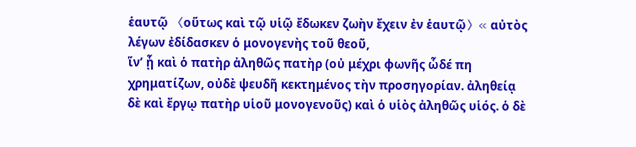ἑαυτῷ 〈οὕτως καὶ τῷ υἱῷ ἔδωκεν ζωὴν ἔχειν ἐν ἑαυτῷ〉« αὐτὸς λέγων ἐδίδασκεν ὁ μονογενὴς τοῦ θεοῦ,
ἵν’ ᾖ καὶ ὁ πατὴρ ἀληθῶς πατὴρ (οὐ μέχρι φωνῆς ὧδέ πη χρηματίζων, οὐδὲ ψευδῆ κεκτημένος τὴν προσηγορίαν. ἀληθείᾳ δὲ καὶ ἔργῳ πατὴρ υἱοῦ μονογενοῦς) καὶ ὁ υἱὸς ἀληθῶς υἱός. ὁ δὲ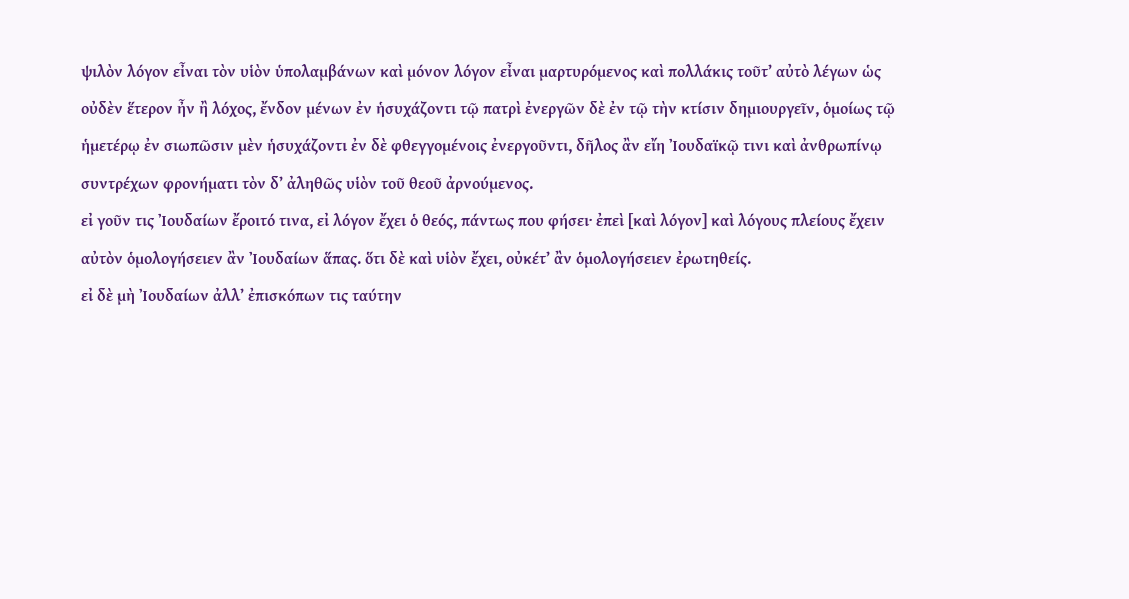ψιλὸν λόγον εἶναι τὸν υἱὸν ὑπολαμβάνων καὶ μόνον λόγον εἶναι μαρτυρόμενος καὶ πολλάκις τοῦτ’ αὐτὸ λέγων ὡς οὐδὲν ἕτερον ἦν ἢ λόχος, ἔνδον μένων ἐν ἡσυχάζοντι τῷ πατρὶ ἐνεργῶν δὲ ἐν τῷ τὴν κτίσιν δημιουργεῖν, ὁμοίως τῷ ἡμετέρῳ ἐν σιωπῶσιν μὲν ἡσυχάζοντι ἐν δὲ φθεγγομένοις ἐνεργοῦντι, δῆλος ἂν εἴη Ἰουδαϊκῷ τινι καὶ ἀνθρωπίνῳ συντρέχων φρονήματι τὸν δ’ ἀληθῶς υἱὸν τοῦ θεοῦ ἀρνούμενος.
εἰ γοῦν τις Ἰουδαίων ἔροιτό τινα, εἰ λόγον ἔχει ὁ θεός, πάντως που φήσει· ἐπεὶ [καὶ λόγον] καὶ λόγους πλείους ἔχειν αὐτὸν ὁμολογήσειεν ἂν Ἰουδαίων ἅπας. ὅτι δὲ καὶ υἱὸν ἔχει, οὐκέτ’ ἂν ὁμολογήσειεν ἐρωτηθείς.
εἰ δὲ μὴ Ἰουδαίων ἀλλ’ ἐπισκόπων τις ταύτην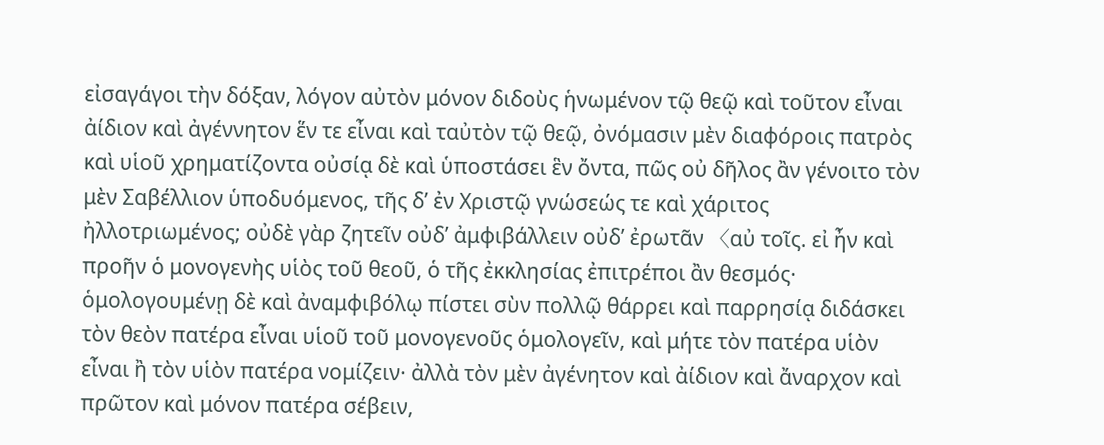εἰσαγάγοι τὴν δόξαν, λόγον αὐτὸν μόνον διδοὺς ἡνωμένον τῷ θεῷ καὶ τοῦτον εἶναι ἀίδιον καὶ ἀγέννητον ἕν τε εἶναι καὶ ταὐτὸν τῷ θεῷ, ὀνόμασιν μὲν διαφόροις πατρὸς καὶ υἱοῦ χρηματίζοντα οὐσίᾳ δὲ καὶ ὑποστάσει ἓν ὄντα, πῶς οὐ δῆλος ἂν γένοιτο τὸν μὲν Σαβέλλιον ὑποδυόμενος, τῆς δ’ ἐν Χριστῷ γνώσεώς τε καὶ χάριτος ἠλλοτριωμένος; οὐδὲ γὰρ ζητεῖν οὐδ’ ἀμφιβάλλειν οὐδ’ ἐρωτᾶν 〈αὐ τοῖς. εἰ ἦν καὶ προῆν ὁ μονογενὴς υἱὸς τοῦ θεοῦ, ὁ τῆς ἐκκλησίας ἐπιτρέποι ἂν θεσμός· ὁμολογουμένῃ δὲ καὶ ἀναμφιβόλῳ πίστει σὺν πολλῷ θάρρει καὶ παρρησίᾳ διδάσκει τὸν θεὸν πατέρα εἶναι υἱοῦ τοῦ μονογενοῦς ὁμολογεῖν, καὶ μήτε τὸν πατέρα υἱὸν εἶναι ἢ τὸν υἱὸν πατέρα νομίζειν· ἀλλὰ τὸν μὲν ἀγένητον καὶ ἀίδιον καὶ ἄναρχον καὶ πρῶτον καὶ μόνον πατέρα σέβειν,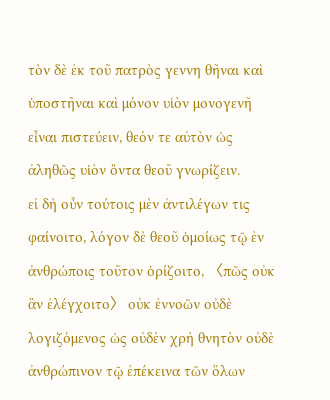τὸν δὲ ἐκ τοῦ πατρὸς γεννη θῆναι καὶ ὑποστῆναι καὶ μόνον υἱὸν μονογενῆ εἶναι πιστεύειν, θεόν τε αὐτὸν ὡς ἀληθῶς υἱὸν ὄντα θεοῦ γνωρίζειν.
εἰ δὴ οὖν τούτοις μὲν ἀντιλέγων τις φαίνοιτο, λόγον δὲ θεοῦ ὁμοίως τῷ ἐν ἀνθρώποις τοῦτον ὁρίζοιτο, 〈πῶς οὐκ ἂν ἐλέγχοιτο〉 οὐκ ἐννοῶν οὐδὲ λογιζόμενος ὡς οὐδὲν χρὴ θνητὸν οὐδὲ ἀνθρώπινον τῷ ἐπέκεινα τῶν ὅλων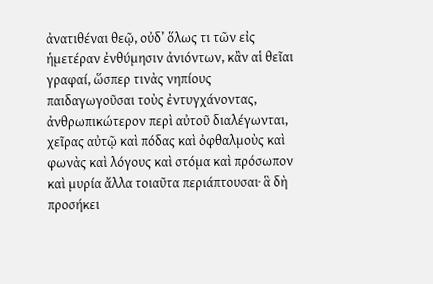ἀνατιθέναι θεῷ, οὐδ’ ὅλως τι τῶν εἰς ἡμετέραν ἐνθύμησιν ἀνιόντων, κἂν αἱ θεῖαι γραφαί, ὥσπερ τινὰς νηπίους παιδαγωγοῦσαι τοὺς ἐντυγχάνοντας, ἀνθρωπικώτερον περὶ αὐτοῦ διαλέγωνται, χεῖρας αὐτῷ καὶ πόδας καὶ ὀφθαλμοὺς καὶ φωνὰς καὶ λόγους καὶ στόμα καὶ πρόσωπον καὶ μυρία ἄλλα τοιαῦτα περιάπτουσαι· ἃ δὴ προσήκει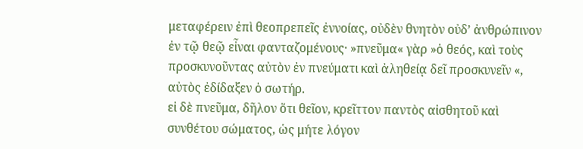μεταφέρειν ἐπὶ θεοπρεπεῖς ἐννοίας, οὐδὲν θνητὸν οὐδ’ ἀνθρώπινον ἐν τῷ θεῷ εἶναι φανταζομένους· »πνεῦμα« γὰρ »ὁ θεός, καὶ τοὺς προσκυνοῦντας αὐτὸν ἐν πνεύματι καὶ ἀληθείᾳ δεῖ προσκυνεῖν «, αὐτὸς ἐδίδαξεν ὁ σωτήρ.
εἰ δὲ πνεῦμα, δῆλον ὅτι θεῖον, κρεῖττον παντὸς αἰσθητοῦ καὶ συνθέτου σώματος, ὡς μήτε λόγον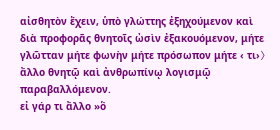αἰσθητὸν ἔχειν, ὑπὸ γλώττης ἐξηχούμενον καὶ διὰ προφορᾶς θνητοῖς ὠσὶν ἐξακουόμενον, μήτε γλῶτταν μήτε φωνὴν μήτε πρόσωπον μήτε ‹ τι›〉 ἄλλο θνητῷ καὶ ἀνθρωπίνῳ λογισμῷ παραβαλλόμενον.
εἰ γάρ τι ἄλλο »ὃ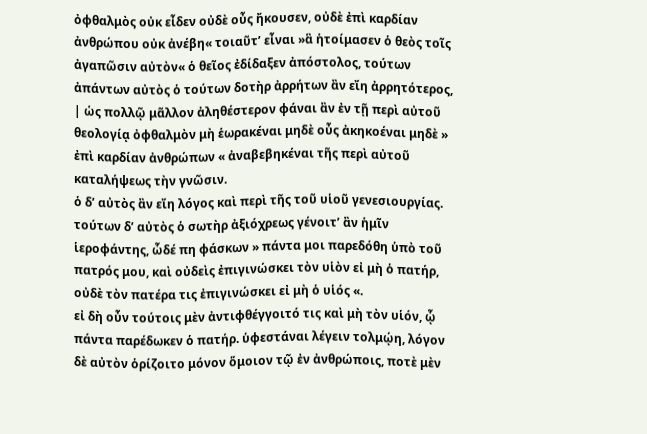ὀφθαλμὸς οὐκ εἶδεν οὐδὲ οὖς ἤκουσεν, οὐδὲ ἐπὶ καρδίαν ἀνθρώπου οὐκ ἀνέβη« τοιαῦτ’ εἶναι »ἃ ἡτοίμασεν ὁ θεὸς τοῖς ἀγαπῶσιν αὐτὸν« ὁ θεῖος ἐδίδαξεν ἀπόστολος, τούτων ἀπάντων αὐτὸς ὁ τούτων δοτὴρ ἀρρήτων ἂν εἴη ἀρρητότερος, | ὡς πολλῷ μᾶλλον ἀληθέστερον φάναι ἂν ἐν τῇ περὶ αὐτοῦ θεολογίᾳ ὀφθαλμὸν μὴ ἑωρακέναι μηδὲ οὖς ἀκηκοέναι μηδὲ » ἐπὶ καρδίαν ἀνθρώπων « ἀναβεβηκέναι τῆς περὶ αὐτοῦ καταλήψεως τὴν γνῶσιν.
ὁ δ’ αὐτὸς ἂν εἴη λόγος καὶ περὶ τῆς τοῦ υἱοῦ γενεσιουργίας. τούτων δ’ αὐτὸς ὁ σωτὴρ ἀξιόχρεως γένοιτ’ ἂν ἡμῖν ἱεροφάντης, ὧδέ πη φάσκων » πάντα μοι παρεδόθη ὑπὸ τοῦ πατρός μου, καὶ οὐδεὶς ἐπιγινώσκει τὸν υἱὸν εἰ μὴ ὁ πατήρ, οὐδὲ τὸν πατέρα τις ἐπιγινώσκει εἰ μὴ ὁ υἱός «.
εἰ δὴ οὖν τούτοις μὲν ἀντιφθέγγοιτό τις καὶ μὴ τὸν υἱόν, ᾧ πάντα παρέδωκεν ὁ πατήρ. ὑφεστάναι λέγειν τολμῴη, λόγον δὲ αὐτὸν ὁρίζοιτο μόνον ὅμοιον τῷ ἐν ἀνθρώποις, ποτὲ μὲν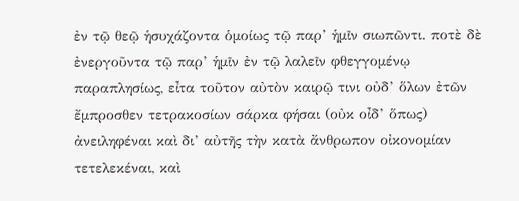ἐν τῷ θεῷ ἡσυχάζοντα ὁμοίως τῷ παρ’ ἡμῖν σιωπῶντι. ποτὲ δὲ ἐνεργοῦντα τῷ παρ’ ἡμῖν ἐν τῷ λαλεῖν φθεγγομένῳ παραπλησίως, εἶτα τοῦτον αὐτὸν καιρῷ τινι οὐδ’ ὅλων ἐτῶν ἔμπροσθεν τετρακοσίων σάρκα φήσαι (οὐκ οἶδ’ ὅπως) ἀνειληφέναι καὶ δι’ αὐτῆς τὴν κατὰ ἄνθρωπον οἰκονομίαν τετελεκέναι, καὶ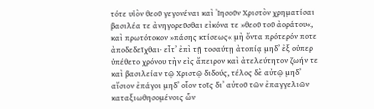τότε υἱὸν θεοῦ γεγονέναι καὶ Ἰησοῦν Χριστὸν χρηματίσαι βασιλέα τε ἀνηγορεῦσθαι εἰκόνα τε »θεοῦ τοῦ ἀοράτου«, καὶ πρωτότοκον »πάσης κτίσεως« μὴ ὄντα πρότερόν ποτε ἀποδεδεῖχθαι· εἶτ’ ἐπὶ τῇ τοσαύτῃ ἀτοπίᾳ μηδ’ ἐξ οὑπερ ὑπέθετο χρόνου τὴν εἰς ἄπειρον καὶ ἀτελεύτητον ζωήν τε καὶ βασιλείαν τῷ Χριστῷ διδούς, τέλος δὲ αὐτῷ μηδ’ αἴσιον ἐπάγοι μηδ’ οἷον τοῖς δι’ αὐτοῦ τῶν ἐπαγγελιῶν καταξιωθησομένοις ὧν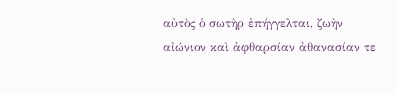αὐτὸς ὁ σωτὴρ ἐπήγγελται, ζωὴν αἰώνιον καὶ ἀφθαρσίαν ἀθανασίαν τε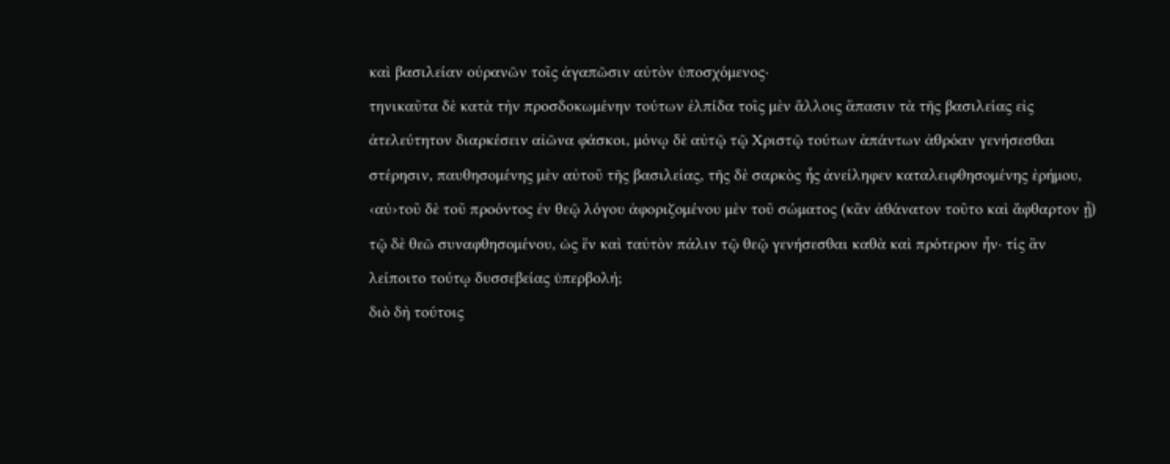καὶ βασιλείαν οὐρανῶν τοῖς ἀγαπῶσιν αὐτὸν ὑποσχόμενος·
τηνικαῦτα δὲ κατὰ τὴν προσδοκωμένην τούτων ἐλπίδα τοῖς μὲν ἄλλοις ἅπασιν τὰ τῆς βασιλείας εἰς ἀτελεύτητον διαρκέσειν αἰῶνα φάσκοι, μόνῳ δὲ αὐτῷ τῷ Χριστῷ τούτων ἁπάντων ἀθρόαν γενήσεσθαι στέρησιν, παυθησομένης μὲν αὐτοῦ τῆς βασιλείας, τῆς δὲ σαρκὸς ἧς ἀνείληφεν καταλειφθησομένης ἐρήμου, ‹αὐ›τοῦ δὲ τοῦ προόντος ἐν θεῷ λόγου ἀφοριζομένου μὲν τοῦ σώματος (κἂν ἀθάνατον τοῦτο καὶ ἄφθαρτον ᾖ) τῷ δὲ θεῶ συναφθησομένου, ὡς ἕν καὶ ταὐτὸν πάλιν τῷ θεῷ γενήσεσθαι καθὰ καὶ πρότερον ἦν· τίς ἂν λείποιτο τούτῳ δυσσεβείας ὑπερβολή;
διὸ δὴ τούτοις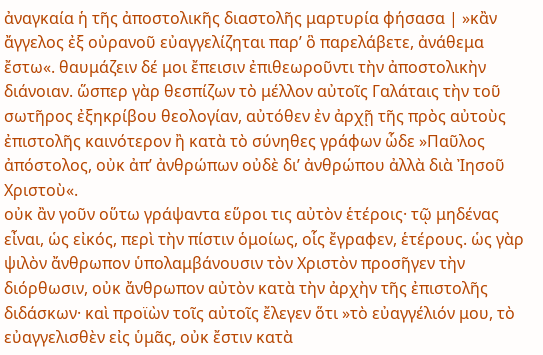ἀναγκαία ἡ τῆς ἀποστολικῆς διαστολῆς μαρτυρία φήσασα | »κἂν ἄγγελος ἐξ οὐρανοῦ εὐαγγελίζηται παρ’ ὃ παρελάβετε, ἀνάθεμα ἔστω«. θαυμάζειν δέ μοι ἔπεισιν ἐπιθεωροῦντι τὴν ἀποστολικὴν διάνοιαν. ὥσπερ γὰρ θεσπίζων τὸ μέλλον αὐτοῖς Γαλάταις τὴν τοῦ σωτῆρος ἐξηκρίβου θεολογίαν, αὐτόθεν ἐν ἀρχῇ τῆς πρὸς αὐτοὺς ἐπιστολῆς καινότερον ἢ κατὰ τὸ σύνηθες γράφων ὧδε »Παῦλος ἀπόστολος, οὐκ ἀπ’ ἀνθρώπων οὐδὲ δι’ ἀνθρώπου ἀλλὰ διὰ Ἰησοῦ Χριστοὺ«.
οὐκ ἂν γοῦν οὕτω γράψαντα εὕροι τις αὐτὸν ἑτέροις· τῷ μηδένας εἶναι, ὡς εἰκός, περὶ τὴν πίστιν ὁμοίως, οἷς ἔγραφεν, ἑτέρους. ὡς γὰρ ψιλὸν ἄνθρωπον ὑπολαμβάνουσιν τὸν Χριστὸν προσῆγεν τὴν διόρθωσιν, οὐκ ἄνθρωπον αὐτὸν κατὰ τὴν ἀρχὴν τῆς ἐπιστολῆς διδάσκων· καὶ προϊὼν τοῖς αὐτοῖς ἔλεγεν ὅτι »τὸ εὐαγγέλιόν μου, τὸ εὐαγγελισθὲν εἰς ὑμᾶς, οὐκ ἔστιν κατὰ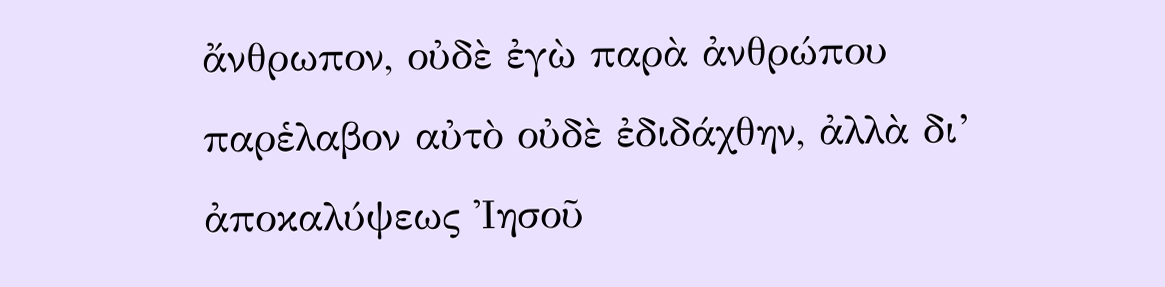ἄνθρωπον, οὐδὲ ἐγὼ παρὰ ἀνθρώπου παρἑλαβον αὐτὸ οὐδὲ ἐδιδάχθην, ἀλλὰ δι’ ἀποκαλύψεως Ἰησοῦ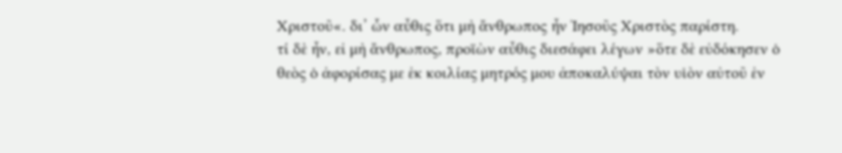Χριστοῦ«. δι’ ὧν αὖθις ὅτι μὴ ἄνθρωπος ἦν Ἰησοῦς Χριστὸς παρίστη.
τί δὲ ἦν, εἰ μὴ ἄνθρωπος, προϊὼν αὖθις διεσάφει λέγων »ὅτε δὲ εὐδόκησεν ὁ θεὸς ὁ ἀφορίσας με ἐκ κοιλίας μητρός μου ἀποκαλύψαι τὸν υἱὸν αὐτοῦ ἐν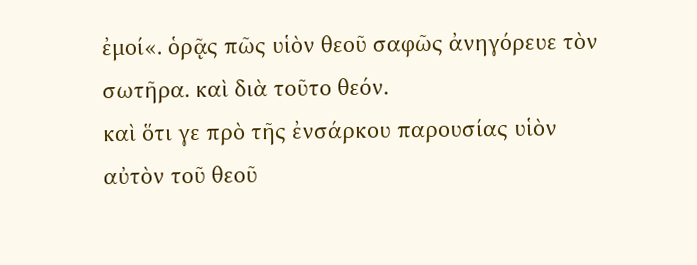ἐμοί«. ὁρᾷς πῶς υἱὸν θεοῦ σαφῶς ἀνηγόρευε τὸν σωτῆρα. καὶ διὰ τοῦτο θεόν.
καὶ ὅτι γε πρὸ τῆς ἐνσάρκου παρουσίας υἱὸν αὐτὸν τοῦ θεοῦ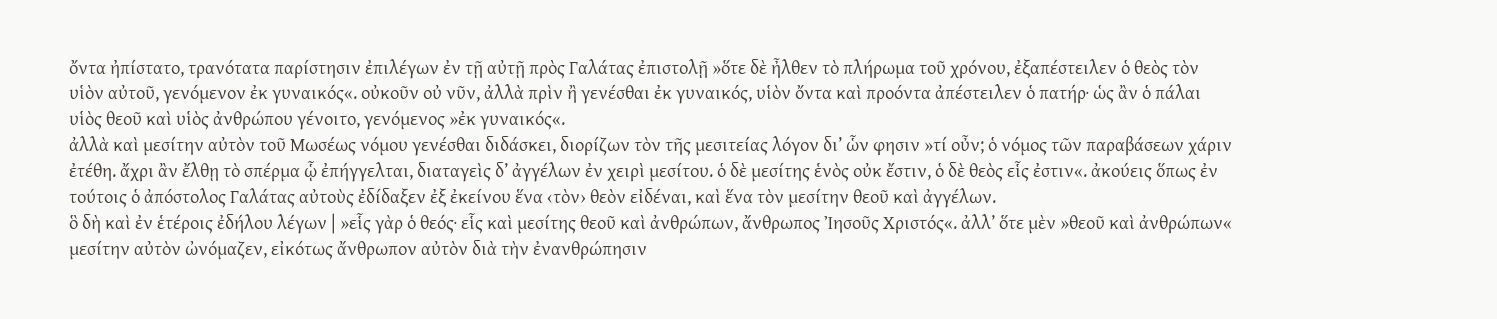ὄντα ἠπίστατο, τρανότατα παρίστησιν ἐπιλέγων ἐν τῇ αὐτῇ πρὸς Γαλάτας ἐπιστολῇ »ὅτε δὲ ἦλθεν τὸ πλήρωμα τοῦ χρόνου, ἐξαπέστειλεν ὁ θεὸς τὸν υἱὸν αὐτοῦ, γενόμενον ἐκ γυναικός«. οὐκοῦν οὐ νῦν, ἀλλὰ πρὶν ἢ γενέσθαι ἐκ γυναικός, υἱὸν ὄντα καὶ προόντα ἀπέστειλεν ὁ πατήρ· ὡς ἂν ὁ πάλαι υἱὸς θεοῦ καὶ υἱὸς ἀνθρώπου γένοιτο, γενόμενος »ἐκ γυναικός«.
ἀλλὰ καὶ μεσίτην αὐτὸν τοῦ Μωσέως νόμου γενέσθαι διδάσκει, διορίζων τὸν τῆς μεσιτείας λόγον δι’ ὧν φησιν »τί οὖν; ὁ νόμος τῶν παραβάσεων χάριν ἐτέθη. ἄχρι ἂν ἔλθῃ τὸ σπέρμα ᾧ ἐπήγγελται, διαταγεὶς δ’ ἀγγέλων ἐν χειρὶ μεσίτου. ὁ δὲ μεσίτης ἑνὸς οὐκ ἔστιν, ὁ δὲ θεὸς εἷς ἐστιν«. ἀκούεις ὅπως ἐν τούτοις ὁ ἀπόστολος Γαλάτας αὐτοὺς ἐδίδαξεν ἐξ ἐκείνου ἕνα ‹τὸν› θεὸν εἰδέναι, καὶ ἕνα τὸν μεσίτην θεοῦ καὶ ἀγγέλων.
ὃ δὴ καὶ ἐν ἑτέροις ἐδήλου λέγων | »εἷς γὰρ ὁ θεός· εἷς καὶ μεσίτης θεοῦ καὶ ἀνθρώπων, ἄνθρωπος Ἰησοῦς Χριστός«. ἀλλ’ ὅτε μὲν »θεοῦ καὶ ἀνθρώπων« μεσίτην αὐτὸν ὠνόμαζεν, εἰκότως ἄνθρωπον αὐτὸν διὰ τὴν ἐνανθρώπησιν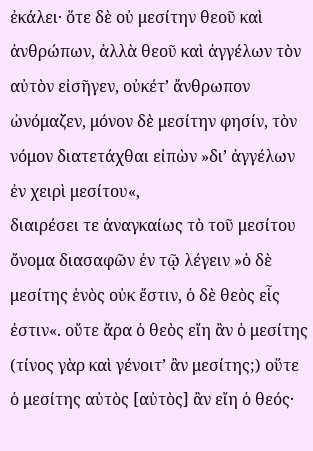ἐκάλει· ὅτε δὲ οὐ μεσίτην θεοῦ καὶ ἀνθρώπων, ἀλλὰ θεοῦ καὶ ἀγγέλων τὸν αὐτὸν εἰσῆγεν, οὐκέτ’ ἄνθρωπον ὠνόμαζεν, μόνον δὲ μεσίτην φησίν, τὸν νόμον διατετάχθαι εἰπὼν »δι’ ἀγγέλων ἐν χειρὶ μεσίτου«,
διαιρέσει τε ἀναγκαίως τὸ τοῦ μεσίτου ὄνομα διασαφῶν ἐν τῷ λέγειν »ὁ δὲ μεσίτης ἑνὸς οὐκ ἔστιν, ὁ δὲ θεὸς εἷς ἐστιν«. οὔτε ἄρα ὁ θεὸς εἴη ἂν ὁ μεσίτης (τίνος γὰρ καὶ γένοιτ’ ἂν μεσίτης;) οὕτε ὁ μεσίτης αὐτὸς [αὐτὸς] ἂν εἴη ὁ θεός·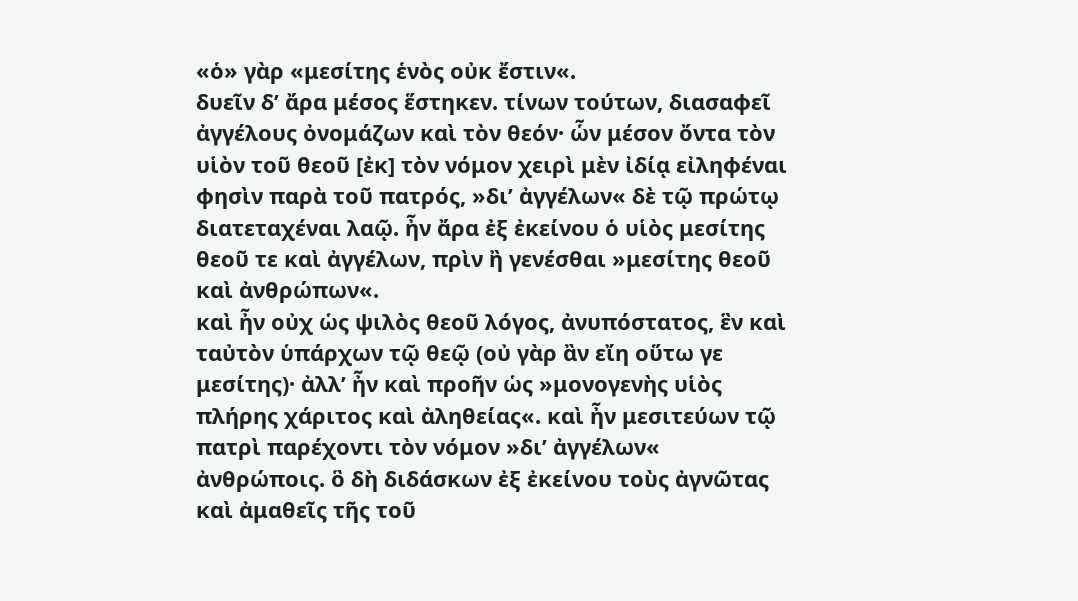«ὁ» γὰρ «μεσίτης ἑνὸς οὐκ ἔστιν«.
δυεῖν δ’ ἄρα μέσος ἕστηκεν. τίνων τούτων, διασαφεῖ ἀγγέλους ὀνομάζων καὶ τὸν θεόν· ὧν μέσον ὄντα τὸν υἱὸν τοῦ θεοῦ [ἐκ] τὸν νόμον χειρὶ μὲν ἰδίᾳ εἰληφέναι φησὶν παρὰ τοῦ πατρός, »δι’ ἀγγέλων« δὲ τῷ πρώτῳ διατεταχέναι λαῷ. ἦν ἄρα ἐξ ἐκείνου ὁ υἱὸς μεσίτης θεοῦ τε καὶ ἀγγέλων, πρὶν ἢ γενέσθαι »μεσίτης θεοῦ καὶ ἀνθρώπων«.
καὶ ἦν οὐχ ὡς ψιλὸς θεοῦ λόγος, ἀνυπόστατος, ἓν καὶ ταὐτὸν ὑπάρχων τῷ θεῷ (οὐ γὰρ ἂν εἴη οὕτω γε μεσίτης)· ἀλλ’ ἦν καὶ προῆν ὡς »μονογενὴς υἱὸς πλήρης χάριτος καὶ ἀληθείας«. καὶ ἦν μεσιτεύων τῷ πατρὶ παρέχοντι τὸν νόμον »δι’ ἀγγέλων« ἀνθρώποις. ὃ δὴ διδάσκων ἐξ ἐκείνου τοὺς ἀγνῶτας καὶ ἀμαθεῖς τῆς τοῦ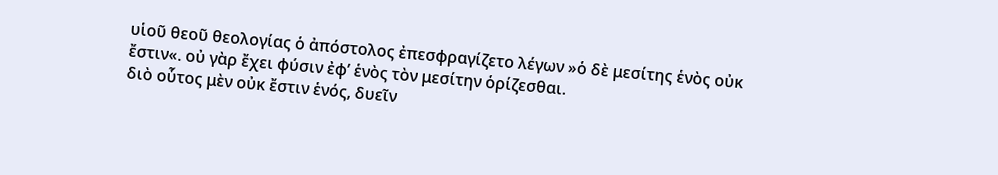υἱοῦ θεοῦ θεολογίας ὁ ἀπόστολος ἐπεσφραγίζετο λέγων »ὁ δὲ μεσίτης ἑνὸς οὐκ ἔστιν«. οὐ γὰρ ἔχει φύσιν ἐφ’ ἑνὸς τὸν μεσίτην ὁρίζεσθαι.
διὸ οὗτος μὲν οὐκ ἔστιν ἑνός, δυεῖν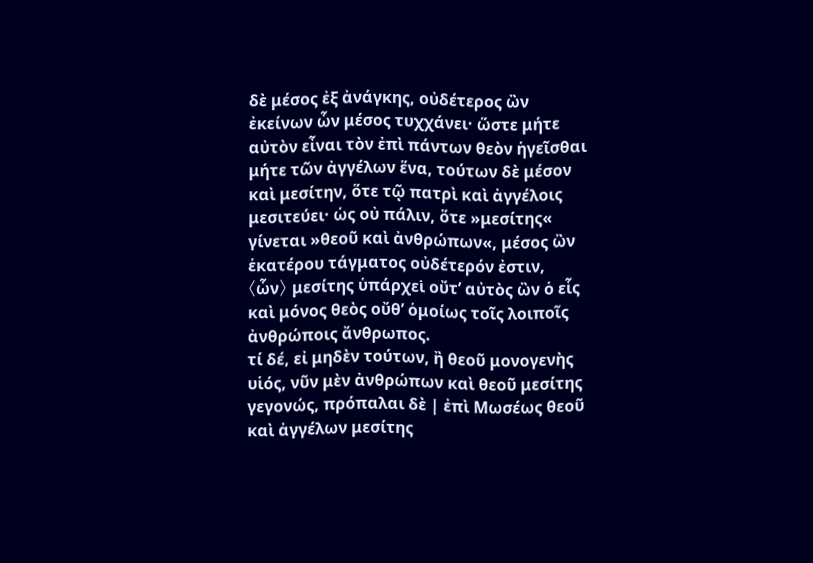δὲ μέσος ἐξ ἀνάγκης, οὐδέτερος ὢν ἐκείνων ὧν μέσος τυχχάνει· ὥστε μήτε αὐτὸν εἶναι τὸν ἐπὶ πάντων θεὸν ἡγεῖσθαι μήτε τῶν ἀγγέλων ἕνα, τούτων δὲ μέσον καὶ μεσίτην, ὅτε τῷ πατρὶ καὶ ἀγγέλοις μεσιτεύει· ὡς οὐ πάλιν, ὅτε »μεσίτης« γίνεται »θεοῦ καὶ ἀνθρώπων«, μέσος ὢν ἑκατέρου τάγματος οὐδέτερόν ἐστιν, 〈ὧν〉 μεσίτης ὑπάρχει̇ οὔτ’ αὐτὸς ὢν ὁ εἷς καὶ μόνος θεὸς οὔθ’ ὁμοίως τοῖς λοιποῖς ἀνθρώποις ἄνθρωπος.
τί δέ, εἰ μηδὲν τούτων, ἢ θεοῦ μονογενὴς υἱός, νῦν μὲν ἀνθρώπων καὶ θεοῦ μεσίτης γεγονώς, πρόπαλαι δὲ | ἐπὶ Μωσέως θεοῦ καὶ ἀγγέλων μεσίτης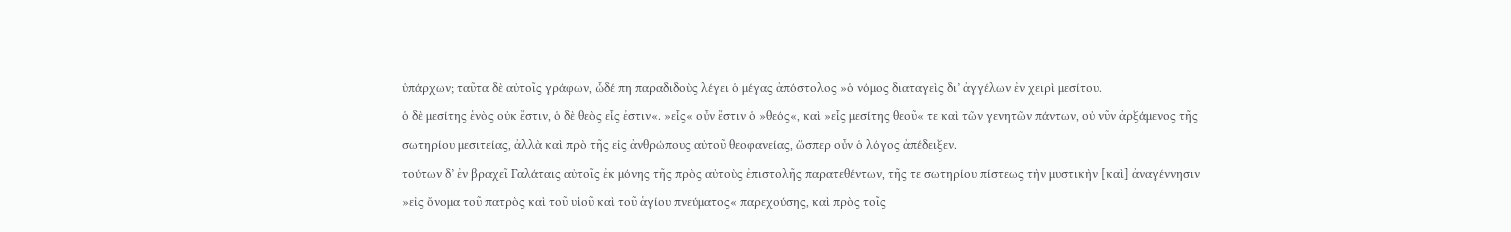ὑπάρχων; ταῦτα δὲ αὐτοῖς γράφων, ὧδέ πη παραδιδοὺς λέγει ὁ μέγας ἀπόστολος »ὁ νόμος διαταγεὶς δι’ ἀγγέλων ἐν χειρὶ μεσίτου.
ὁ δὲ μεσίτης ἑνὸς οὐκ ἔστιν, ὁ δὲ θεὸς εἷς ἐστιν«. »εἷς« οὖν ἔστιν ὁ »θεός«, καὶ »εἷς μεσίτης θεοῦ« τε καὶ τῶν γενητῶν πάντων, οὐ νῦν ἀρξάμενος τῆς σωτηρίου μεσιτείας, ἀλλὰ καὶ πρὸ τῆς εἰς ἀνθρώπους αὐτοῦ θεοφανείας, ὥσπερ οὖν ὁ λόγος ἀπέδειξεν.
τούτων δ’ ἐν βραχεῖ Γαλάταις αὐτοῖς ἐκ μόνης τῆς πρὸς αὐτοὺς ἐπιστολῆς παρατεθέντων, τῆς τε σωτηρίου πίστεως τὴν μυστικὴν [καὶ] ἀναγέννησιν »εἰς ὄνομα τοῦ πατρὸς καὶ τοῦ υἱοῦ καὶ τοῦ ἁγίου πνεύματος« παρεχούσης, καὶ πρὸς τοῖς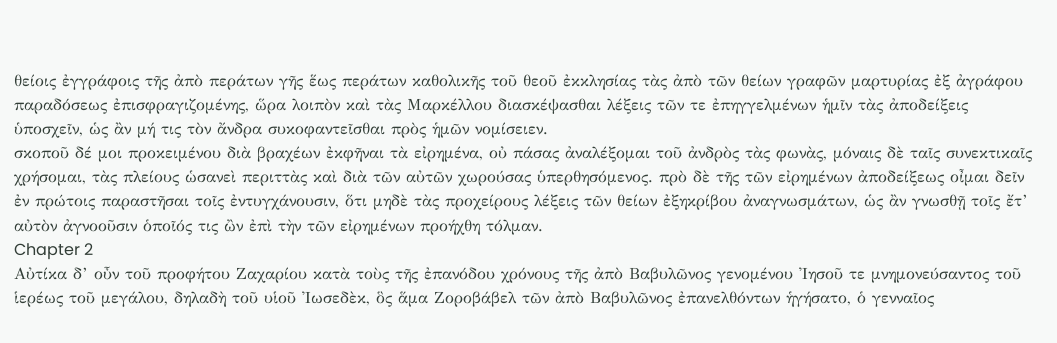θείοις ἐγγράφοις τῆς ἀπὸ περάτων γῆς ἕως περάτων καθολικῆς τοῦ θεοῦ ἐκκλησίας τὰς ἀπὸ τῶν θείων γραφῶν μαρτυρίας ἐξ ἀγράφου παραδόσεως ἐπισφραγιζομένης, ὥρα λοιπὸν καὶ τὰς Μαρκέλλου διασκέψασθαι λέξεις τῶν τε ἐπηγγελμένων ἡμῖν τὰς ἀποδείξεις ὑποσχεῖν, ὡς ἂν μή τις τὸν ἄνδρα συκοφαντεῖσθαι πρὸς ἡμῶν νομίσειεν.
σκοποῦ δέ μοι προκειμένου διὰ βραχέων ἐκφῆναι τὰ εἰρημένα, οὐ πάσας ἀναλέξομαι τοῦ ἀνδρὸς τὰς φωνὰς, μόναις δὲ ταῖς συνεκτικαῖς χρήσομαι, τὰς πλείους ὡσανεὶ περιττὰς καὶ διὰ τῶν αὐτῶν χωρούσας ὑπερθησόμενος. πρὸ δὲ τῆς τῶν εἰρημένων ἀποδείξεως οἶμαι δεῖν ἐν πρώτοις παραστῆσαι τοῖς ἐντυγχάνουσιν, ὅτι μηδὲ τὰς προχείρους λέξεις τῶν θείων ἐξηκρίβου ἀναγνωσμάτων, ὡς ἂν γνωσθῇ τοῖς ἔτ’ αὐτὸν ἀγνοοῦσιν ὁποῖός τις ὢν ἐπὶ τὴν τῶν εἰρημένων προήχθη τόλμαν.
Chapter 2
Αὐτίκα δ’ οὖν τοῦ προφήτου Ζαχαρίου κατὰ τοὺς τῆς ἐπανόδου χρόνους τῆς ἀπὸ Βαβυλῶνος γενομένου Ἰησοῦ τε μνημονεύσαντος τοῦ ἱερέως τοῦ μεγάλου, δηλαδὴ τοῦ υἱοῦ Ἰωσεδὲκ, ὃς ἅμα Ζοροβάβελ τῶν ἀπὸ Βαβυλῶνος ἐπανελθόντων ἡγήσατο, ὁ γενναῖος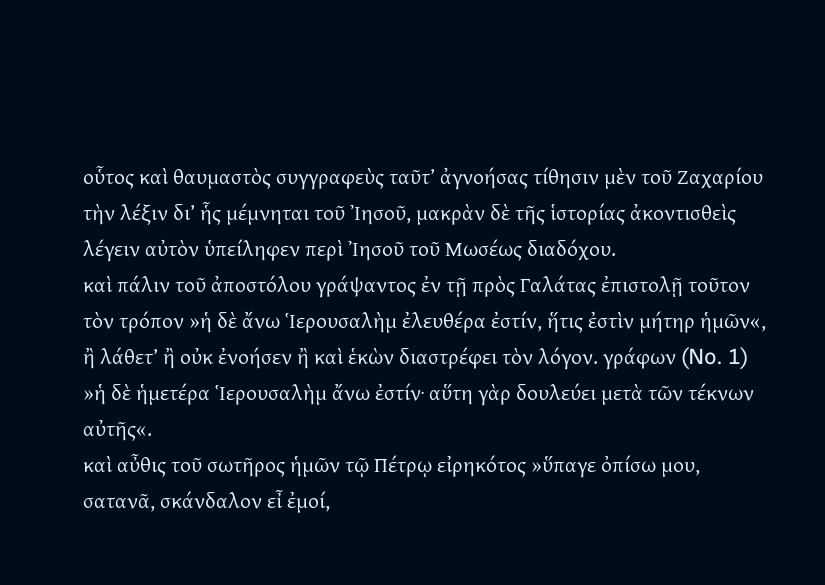οὗτος καὶ θαυμαστὸς συγγραφεὺς ταῦτ’ ἀγνοήσας τίθησιν μὲν τοῦ Ζαχαρίου τὴν λέξιν δι’ ἧς μέμνηται τοῦ Ἰησοῦ, μακρὰν δὲ τῆς ἱστορίας ἀκοντισθεὶς λέγειν αὐτὸν ὑπείληφεν περὶ Ἰησοῦ τοῦ Μωσέως διαδόχου.
καὶ πάλιν τοῦ ἀποστόλου γράψαντος ἐν τῇ πρὸς Γαλάτας ἐπιστολῇ τοῦτον τὸν τρόπον »ἡ δὲ ἄνω Ἱερουσαλὴμ ἐλευθέρα ἐστίν, ἥτις ἐστὶν μήτηρ ἡμῶν«, ἢ λάθετ’ ἢ οὐκ ἐνοήσεν ἢ καὶ ἑκὼν διαστρέφει τὸν λόγον. γράφων (No. 1) »ἡ δὲ ἡμετέρα Ἱερουσαλὴμ ἄνω ἐστίν· αὕτη γὰρ δουλεύει μετὰ τῶν τέκνων αὐτῆς«.
καὶ αὖθις τοῦ σωτῆρος ἡμῶν τῷ Πέτρῳ εἰρηκότος »ὕπαγε ὀπίσω μου, σατανᾶ, σκάνδαλον εἶ ἐμοί,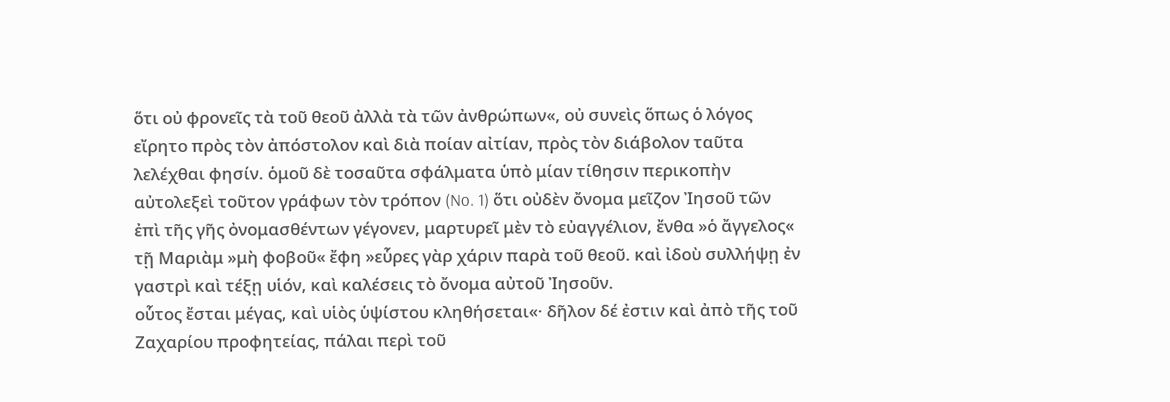ὅτι οὐ φρονεῖς τὰ τοῦ θεοῦ ἀλλὰ τὰ τῶν ἀνθρώπων«, οὐ συνεὶς ὅπως ὁ λόγος εἴρητο πρὸς τὸν ἀπόστολον καὶ διὰ ποίαν αἰτίαν, πρὸς τὸν διάβολον ταῦτα λελέχθαι φησίν. ὁμοῦ δὲ τοσαῦτα σφάλματα ὑπὸ μίαν τίθησιν περικοπὴν αὐτολεξεὶ τοῦτον γράφων τὸν τρόπον (No. 1) ὅτι οὐδὲν ὄνομα μεῖζον Ἰησοῦ τῶν ἐπὶ τῆς γῆς ὀνομασθέντων γέγονεν, μαρτυρεῖ μὲν τὸ εὐαγγέλιον, ἔνθα »ὁ ἄγγελος« τῇ Μαριὰμ »μὴ φοβοῦ« ἔφη »εὗρες γὰρ χάριν παρὰ τοῦ θεοῦ. καὶ ἰδοὺ συλλήψῃ ἐν γαστρὶ καὶ τέξῃ υἱόν, καὶ καλέσεις τὸ ὄνομα αὐτοῦ Ἰησοῦν.
οὗτος ἔσται μέγας, καὶ υἱὸς ὑψίστου κληθήσεται«· δῆλον δέ ἐστιν καὶ ἀπὸ τῆς τοῦ Ζαχαρίου προφητείας, πάλαι περὶ τοῦ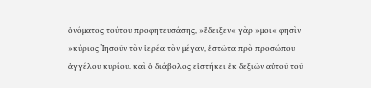ὀνόματος τούτου προφητευσάσης, »ἔδειξεν« γὰρ »μοι« φησὶν »κύριος Ἰησοῦν τὸν ἱερέα τὸν μέγαν, ἑστῶτα πρὸ προσώπου ἀγγέλου κυρίου. καὶ ὁ διάβολος εἱστήκει ἐκ δεξιῶν αὐτοῦ τοῦ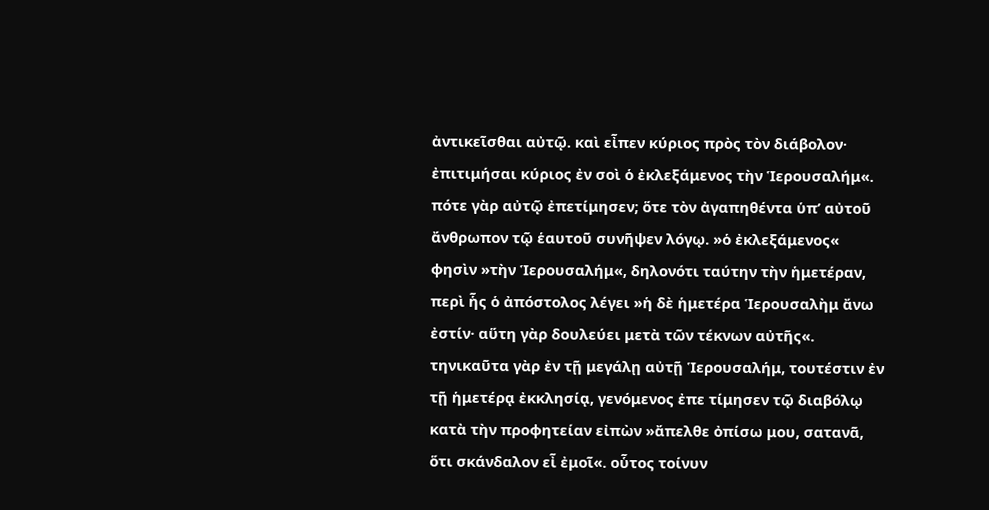ἀντικεῖσθαι αὐτῷ. καὶ εἶπεν κύριος πρὸς τὸν διάβολον· ἐπιτιμήσαι κύριος ἐν σοὶ ὁ ἐκλεξάμενος τὴν Ἱερουσαλήμ«.
πότε γὰρ αὐτῷ ἐπετίμησεν; ὅτε τὸν ἀγαπηθέντα ὑπ’ αὐτοῦ ἄνθρωπον τῷ ἑαυτοῦ συνῆψεν λόγῳ. »ὁ ἐκλεξάμενος« φησὶν »τὴν Ἱερουσαλήμ«, δηλονότι ταύτην τὴν ἡμετέραν, περὶ ἧς ὁ ἀπόστολος λέγει »ἡ δὲ ἡμετέρα Ἱερουσαλὴμ ἄνω ἐστίν· αὕτη γὰρ δουλεύει μετὰ τῶν τέκνων αὐτῆς«.
τηνικαῦτα γὰρ ἐν τῇ μεγάλῃ αὐτῇ Ἱερουσαλήμ, τουτέστιν ἐν τῇ ἡμετέρᾳ ἐκκλησίᾳ, γενόμενος ἐπε τίμησεν τῷ διαβόλῳ κατὰ τὴν προφητείαν εἰπὼν »ἄπελθε ὀπίσω μου, σατανᾶ, ὅτι σκάνδαλον εἶ ἐμοῖ«. οὗτος τοίνυν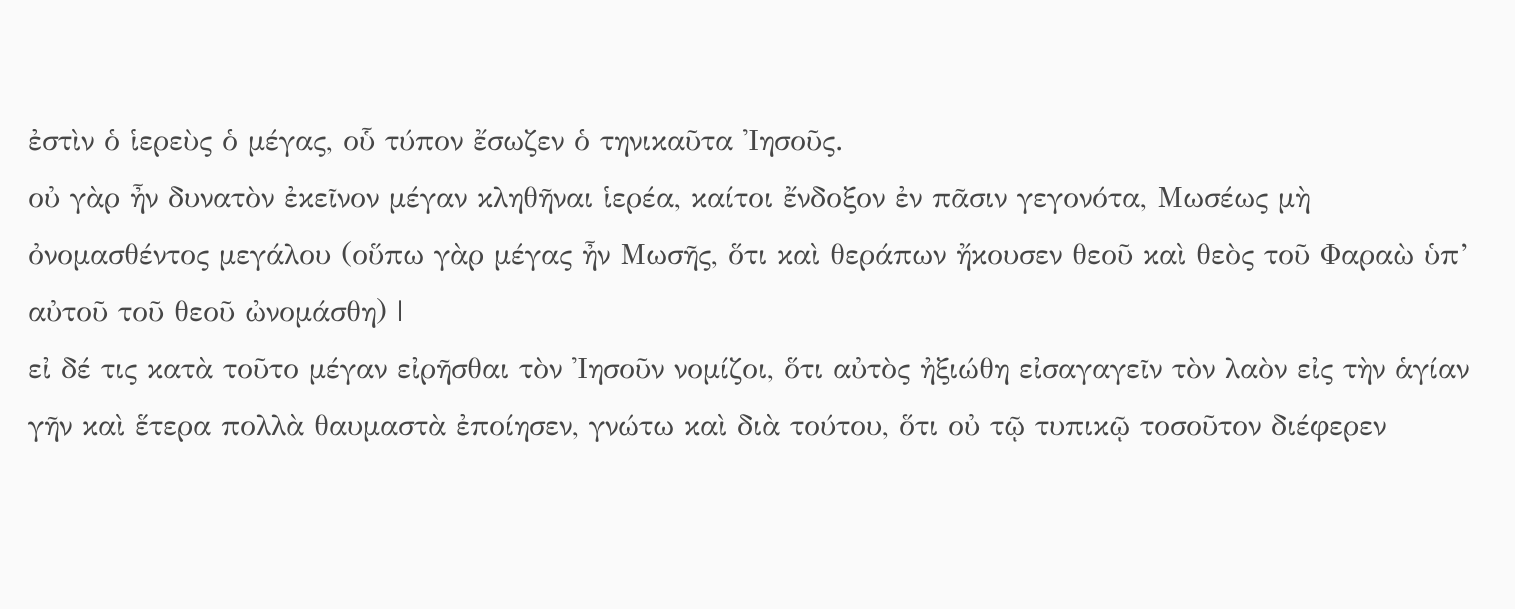ἐστὶν ὁ ἱερεὺς ὁ μέγας, οὗ τύπον ἔσωζεν ὁ τηνικαῦτα Ἰησοῦς.
οὐ γὰρ ἦν δυνατὸν ἐκεῖνον μέγαν κληθῆναι ἱερέα, καίτοι ἔνδοξον ἐν πᾶσιν γεγονότα, Μωσέως μὴ ὀνομασθέντος μεγάλου (οὕπω γὰρ μέγας ἦν Μωσῆς, ὅτι καὶ θεράπων ἤκουσεν θεοῦ καὶ θεὸς τοῦ Φαραὼ ὑπ’ αὐτοῦ τοῦ θεοῦ ὠνομάσθη) |
εἰ δέ τις κατὰ τοῦτο μέγαν εἰρῆσθαι τὸν Ἰησοῦν νομίζοι, ὅτι αὐτὸς ἠξιώθη εἰσαγαγεῖν τὸν λαὸν εἰς τὴν ἁγίαν γῆν καὶ ἕτερα πολλὰ θαυμαστὰ ἐποίησεν, γνώτω καὶ διὰ τούτου, ὅτι οὐ τῷ τυπικῷ τοσοῦτον διέφερεν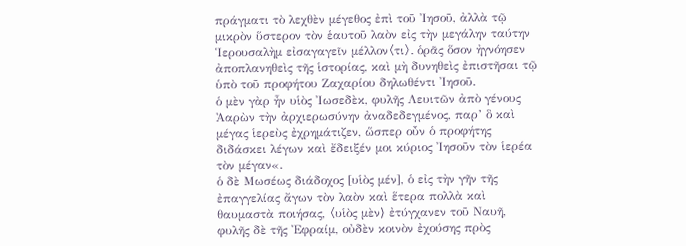πράγματι τὸ λεχθὲν μέγεθος ἐπὶ τοῦ Ἰησοῦ, ἀλλὰ τῷ μικρὸν ὕστερον τὸν ἑαυτοῦ λαὸν εἰς τὴν μεγάλην ταύτην Ἱερουσαλὴμ εἰσαγαγεῖν μέλλον〈τι〉. ὁρᾶς ὅσον ἠγνόησεν ἀποπλανηθεὶς τῆς ἱστορίας, καὶ μὴ δυνηθεὶς ἐπιστῆσαι τῷ ὑπὸ τοῦ προφήτου Ζαχαρίου δηλωθέντι Ἰησοῦ.
ὁ μὲν γὰρ ἦν υἱὸς Ἰωσεδὲκ, φυλῆς Λευιτῶν ἀπὸ γένους Ἀαρὼν τὴν ἀρχιερωσύνην ἀναδεδεγμένος, παρ’ ὃ καὶ μέγας ἱερεὺς ἐχρημάτιζεν, ὥσπερ οὖν ὁ προφήτης διδάσκει λέγων καὶ ἔδειξέν μοι κύριος Ἰησοῦν τὸν ἱερέα τὸν μέγαν«.
ὁ δὲ Μωσέως διάδοχος [υἱὸς μέν], ὁ εἰς τὴν γῆν τῆς ἐπαγγελίας ἄγων τὸν λαὸν καὶ ἕτερα πολλὰ καὶ θαυμαστὰ ποιήσας, 〈υἱὸς μὲν⟩ ἐτύγχανεν τοῦ Ναυῆ, φυλῆς δὲ τῆς Ἐφραίμ, οὐδὲν κοινὸν ἐχούσης πρὸς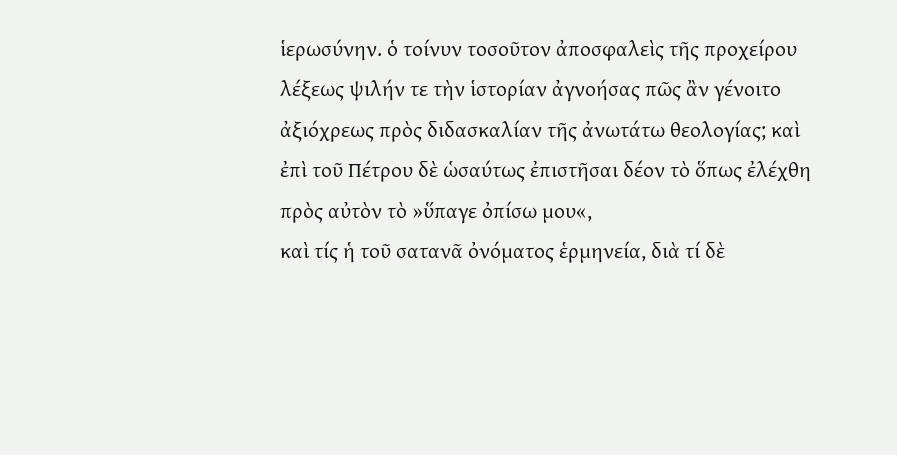ἱερωσύνην. ὁ τοίνυν τοσοῦτον ἀποσφαλεὶς τῆς προχείρου λέξεως ψιλήν τε τὴν ἱστορίαν ἀγνοήσας πῶς ἂν γένοιτο ἀξιόχρεως πρὸς διδασκαλίαν τῆς ἀνωτάτω θεολογίας; καὶ ἐπὶ τοῦ Πέτρου δὲ ὡσαύτως ἐπιστῆσαι δέον τὸ ὅπως ἐλέχθη πρὸς αὐτὸν τὸ »ὕπαγε ὀπίσω μου«,
καὶ τίς ἡ τοῦ σατανᾶ ὀνόματος ἑρμηνεία, διὰ τί δὲ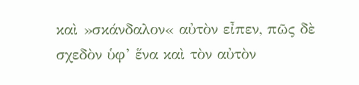καὶ »σκάνδαλον« αὐτὸν εἶπεν, πῶς δὲ σχεδὸν ὑφ’ ἕνα καὶ τὸν αὐτὸν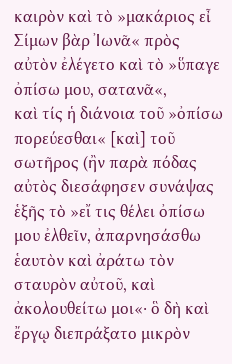καιρὸν καὶ τὸ »μακάριος εἶ Σίμων βὰρ Ἰωνᾶ« πρὸς αὐτὸν ἐλέγετο καὶ τὸ »ὕπαγε ὀπίσω μου, σατανᾶ«,
καὶ τίς ἡ διάνοια τοῦ »ὀπίσω πορεύεσθαι« [καὶ] τοῦ σωτῆρος (ἢν παρὰ πόδας αὐτὸς διεσάφησεν συνάψας ἑξῆς τὸ »εἴ τις θέλει ὀπίσω μου ἐλθεῖν, ἀπαρνησάσθω ἑαυτὸν καὶ ἀράτω τὸν σταυρὸν αὐτοῦ, καὶ ἀκολουθείτω μοι«· ὃ δὴ καὶ ἔργῳ διεπράξατο μικρὸν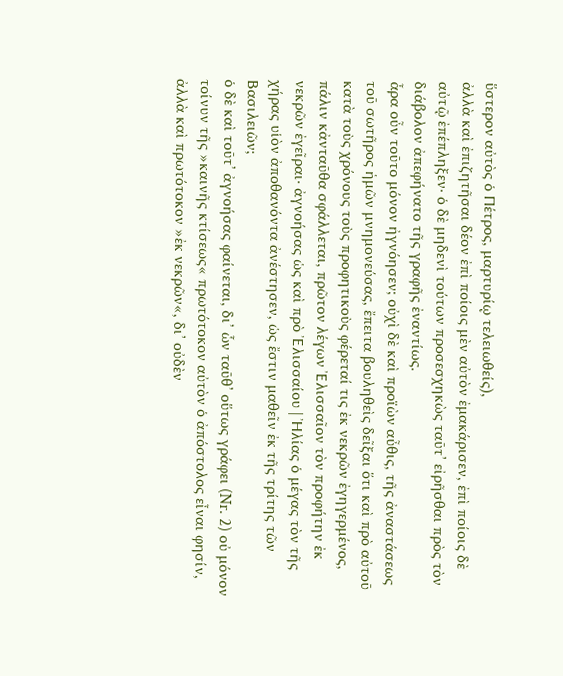ὕστερον αὐτὸς ὁ Πέτρος, μαρτυρίῳ τελειωθείς),
ἀλλὰ καὶ ἐπιζητῆσαι δέον ἐπὶ ποίοις μὲν αὐτὸν ἐμακάρισεν, ἐπὶ ποίοις δὲ αὐτῷ ἐπέπληξεν· ὁ δὲ μηδενὶ τούτων προσεσχηκὼς ταῦτ’ εἰρῆσθαι πρὸς τὸν διάβολον ἀπεφήνατο τῆς γραφῆς ἐναντίως.
ἆρα οὖν τοῦτο μόνον ἠγνόησεν; οὐχὶ δὲ καὶ προϊὼν αὖθις, τῆς ἀναστάσεως τοῦ σωτῆρος ἡμῶν μνημονεύσας, ἔπειτα βουληθεὶς δεῖξαι ὅτι καὶ πρὸ αὐτοῦ κατὰ τοὺς χρόνους τοὺς προφητικοὺς φέρεταί τις ἐκ νεκρῶν ἐγηγερμένος, πάλιν κἀνταῦθα σφάλλεται, πρῶτον λέγων Ἐλισσαῖον τὸν προφήτην ἐκ νεκρῶν ἐγεῖραι· ἀγνοήσας ὡς καὶ πρὸ Ἐλισσαίου | Ἠλίας ὁ μέγας τὸν τῆς χήρας υἱὸν ἀποθανόντα ἀνέστησεν, ὡς ἔστιν μαθεῖν ἐκ τῆς τρίτης τῶν Βασιλειῶν;
ὁ δὲ καὶ τοῦτ’ ἀγνοήσας φαίνεται, δι’ ὧν ταῦθ’ οὕτως γράφει (Nr. 2) οὐ μόνον τοίνυν τῆς »καινῆς κτίσεως« πρωτότοκον αὐτὸν ὁ ἀπόστολος εἶναι φησίν, ἀλλὰ καὶ πρωτότοκον »ἐκ νεκρῶν«, δι’ οὐδὲν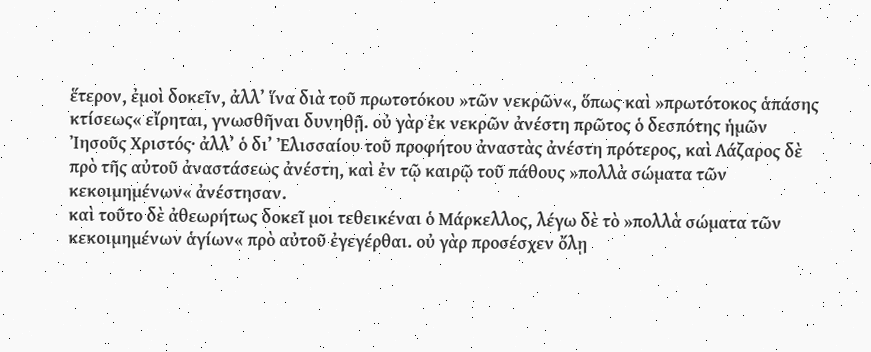ἕτερον, ἐμοὶ δοκεῖν, ἀλλ’ ἵνα διὰ τοῦ πρωτοτόκου »τῶν νεκρῶν«, ὅπως καὶ »πρωτότοκος ἁπάσης κτίσεως« εἴρηται, γνωσθῆναι δυνηθῇ. οὐ γὰρ ἐκ νεκρῶν ἀνέστη πρῶτος ὁ δεσπότης ἡμῶν Ἰησοῦς Χριστός· ἀλλ’ ὁ δι’ Ἐλισσαίου τοῦ προφήτου ἀναστὰς ἀνέστη πρότερος, καὶ Λάζαρος δὲ πρὸ τῆς αὐτοῦ ἀναστάσεως ἀνέστη, καὶ ἐν τῷ καιρῷ τοῦ πάθους »πολλὰ σώματα τῶν κεκοιμημένων« ἀνέστησαν.
καὶ τοῦτο δὲ ἀθεωρήτως δοκεῖ μοι τεθεικέναι ὁ Μάρκελλος, λέγω δὲ τὸ »πολλὰ σώματα τῶν κεκοιμημένων ἁγίων« πρὸ αὐτοῦ ἐγεγέρθαι. οὐ γὰρ προσέσχεν ὄλῃ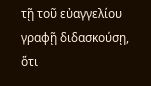τῇ τοῦ εὐαγγελίου γραφῇ διδασκούσῃ, ὅτι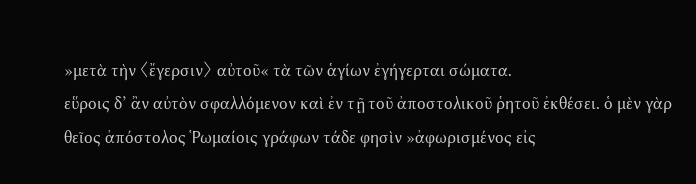»μετὰ τὴν 〈ἔγερσιν〉 αὐτοῦ« τὰ τῶν ἁγίων ἐγήγερται σώματα.
εὕροις δ’ ἂν αὐτὸν σφαλλόμενον καὶ ἐν τῇ τοῦ ἀποστολικοῦ ῥητοῦ ἐκθέσει. ὁ μὲν γὰρ θεῖος ἀπόστολος Ῥωμαίοις γράφων τάδε φησὶν »ἀφωρισμένος εἰς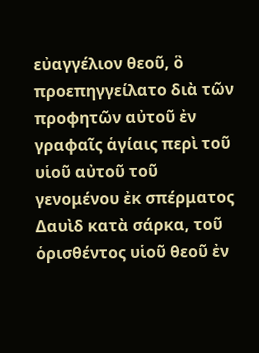εὐαγγέλιον θεοῦ, ὃ προεπηγγείλατο διὰ τῶν προφητῶν αὐτοῦ ἐν γραφαῖς ἁγίαις περὶ τοῦ υἱοῦ αὐτοῦ τοῦ γενομένου ἐκ σπέρματος Δαυὶδ κατὰ σάρκα, τοῦ ὁρισθέντος υἱοῦ θεοῦ ἐν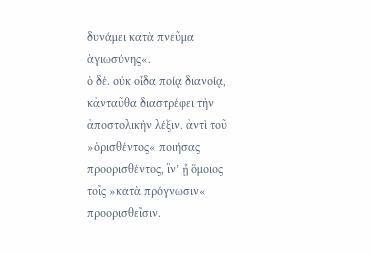δυνάμει κατὰ πνεῦμα ἁγιωσύνης«.
ὁ δέ. οὐκ οἶδα ποίᾳ διανοίᾳ, κἀνταῦθα διαστρέφει τὴν ἀποστολικὴν λέξιν. ἀντὶ τοῦ »ὁρισθέντος« ποιήσας προορισθέντος, ἵν’ ᾗ ὅμοιος τοῖς »κατὰ πρόγνωσιν« προορισθεῖσιν.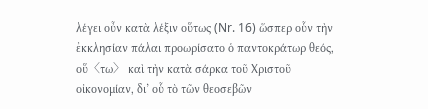λέγει οὖν κατὰ λέξιν οὕτως (Nr. 16) ὥσπερ οὗν τὴν ἐκκλησίαν πάλαι προωρίσατο ὁ παντοκράτωρ θεός, οὕ〈τω〉 καὶ τὴν κατὰ σάρκα τοῦ Χριστοῦ οἰκονομίαν, δι’ οὗ τὸ τῶν θεοσεβῶν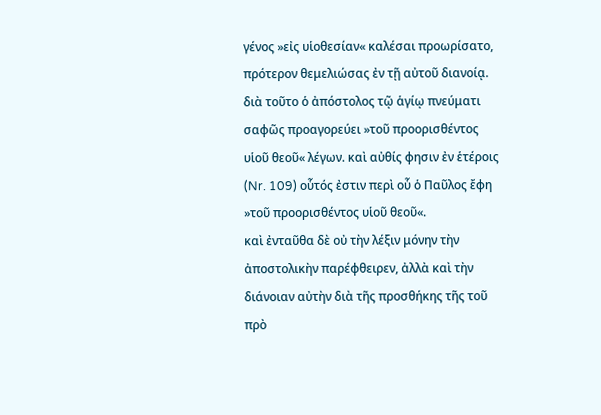γένος »εἰς υἱοθεσίαν« καλέσαι προωρίσατο, πρότερον θεμελιώσας ἐν τῇ αὐτοῦ διανοίᾳ. διὰ τοῦτο ὁ ἀπόστολος τῷ ἁγίῳ πνεύματι σαφῶς προαγορεύει »τοῦ προορισθέντος υἱοῦ θεοῦ« λέγων. καὶ αὐθίς φησιν ἐν ἑτέροις (Nr. 109) οὗτός ἐστιν περὶ οὗ ὁ Παῦλος ἔφη »τοῦ προορισθέντος υἱοῦ θεοῦ«.
καὶ ἐνταῦθα δὲ οὐ τὴν λέξιν μόνην τὴν ἀποστολικὴν παρέφθειρεν, ἀλλὰ καὶ τὴν διάνοιαν αὐτὴν διὰ τῆς προσθήκης τῆς τοῦ πρὸ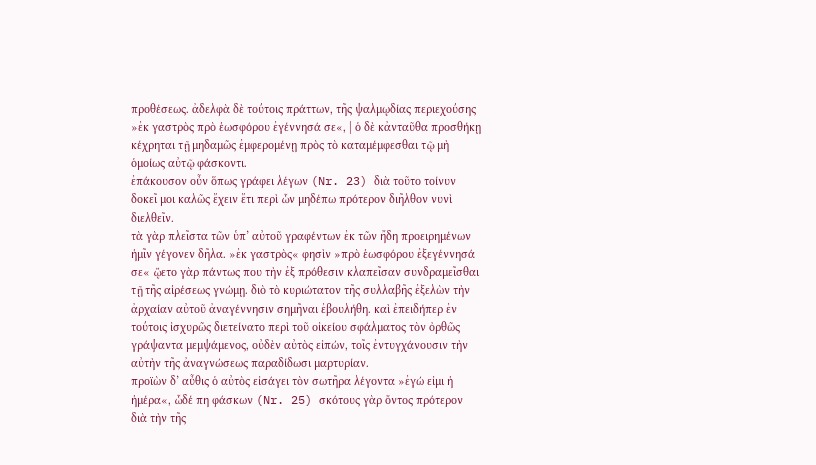προθέσεως. ἀδελφὰ δὲ τούτοις πράττων, τῆς ψαλμῳδίας περιεχούσης »ἐκ γαστρὸς πρὸ ἑωσφόρου ἐγέννησά σε«, | ὁ δὲ κἀνταῦθα προσθήκῃ κέχρηται τῇ μηδαμῶς ἐμφερομένῃ πρὸς τὸ καταμέμφεσθαι τῷ μὴ ὁμοίως αὐτῷ φάσκοντι.
ἐπάκουσον οὖν ὅπως γράφει λέγων (Nr. 23) διὰ τοῦτο τοίνυν δοκεῖ μοι καλῶς ἔχειν ἔτι περὶ ὧν μηδέπω πρότερον διῆλθον νυνὶ διελθεῖν.
τὰ γὰρ πλεῖστα τῶν ὑπ’ αὐτοῦ γραφέντων ἐκ τῶν ἤδη προειρημένων ἡμῖν γέγονεν δῆλα. »ἐκ γαστρὸς« φησὶν »πρὸ ἑωσφόρου ἐξεγέννησά σε« ᾤετο γὰρ πάντως που τὴν ἐξ πρόθεσιν κλαπεῖσαν συνδραμεῖσθαι τῇ τῆς αἱρέσεως γνώμῃ. διὸ τὸ κυριώτατον τῆς συλλαβῆς ἐξελὼν τὴν ἀρχαίαν αὐτοῦ ἀναγέννησιν σημῆναι ἐβουλήθη. καὶ ἐπειδήπερ ἐν τούτοις ἰσχυρῶς διετείνατο περὶ τοῦ οἰκείου σφάλματος τὸν ὀρθῶς γράψαντα μεμψάμενος, οὐδὲν αὐτὸς εἰπών, τοῖς ἐντυγχάνουσιν τὴν αὐτὴν τῆς ἀναγνώσεως παραδίδωσι μαρτυρίαν.
προϊὼν δ’ αὖθις ὁ αὐτὸς εἰσάγει τὸν σωτῆρα λέγοντα »ἐγώ εἰμι ἡ ἡμέρα«, ὧδέ πη φάσκων (Nr. 25) σκότους γὰρ ὄντος πρότερον διὰ τὴν τῆς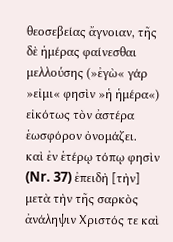θεοσεβείας ἄγνοιαν, τῆς δὲ ἡμέρας φαίνεσθαι μελλούσης (»ἐγὼ« γάρ »εἰμι« φησὶν »ἡ ἡμέρα«) εἰκότως τὸν ἀστέρα ἑωσφόρον ὀνομάζει.
καὶ ἐν ἑτέρῳ τόπῳ φησὶν (Nr. 37) ἐπειδὴ [τὴν] μετὰ τὴν τῆς σαρκὸς ἀνάληψιν Χριστός τε καὶ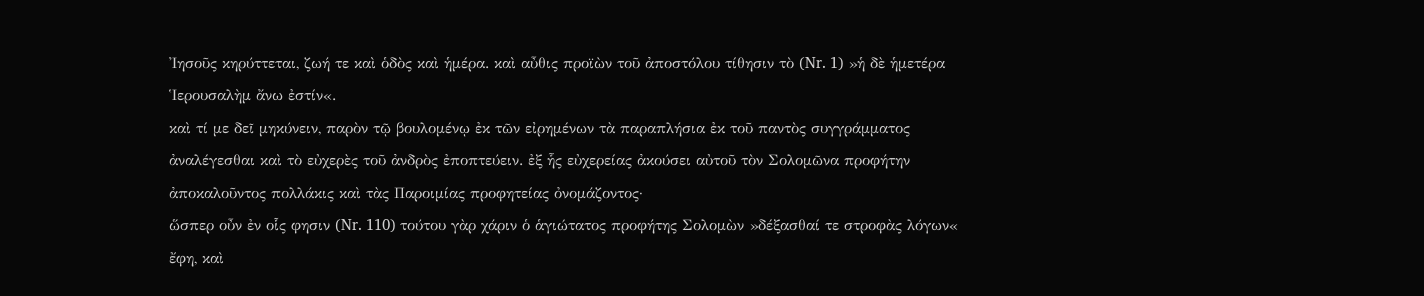Ἰησοῦς κηρύττεται, ζωή τε καὶ ὁδὸς καὶ ἡμέρα. καὶ αὖθις προϊὼν τοῦ ἀποστόλου τίθησιν τὸ (Nr. 1) »ἡ δὲ ἡμετέρα Ἱερουσαλὴμ ἄνω ἐστίν«.
καὶ τί με δεῖ μηκύνειν, παρὸν τῷ βουλομένῳ ἐκ τῶν εἰρημένων τὰ παραπλήσια ἐκ τοῦ παντὸς συγγράμματος ἀναλέγεσθαι καὶ τὸ εὐχερὲς τοῦ ἀνδρὸς ἐποπτεύειν. ἐξ ἧς εὐχερείας ἀκούσει αὐτοῦ τὸν Σολομῶνα προφήτην ἀποκαλοῦντος πολλάκις καὶ τὰς Παροιμίας προφητείας ὀνομάζοντος·
ὥσπερ οὖν ἐν οἷς φησιν (Nr. 110) τούτου γὰρ χάριν ὁ ἁγιώτατος προφήτης Σολομὼν »δέξασθαί τε στροφὰς λόγων« ἔφη, καὶ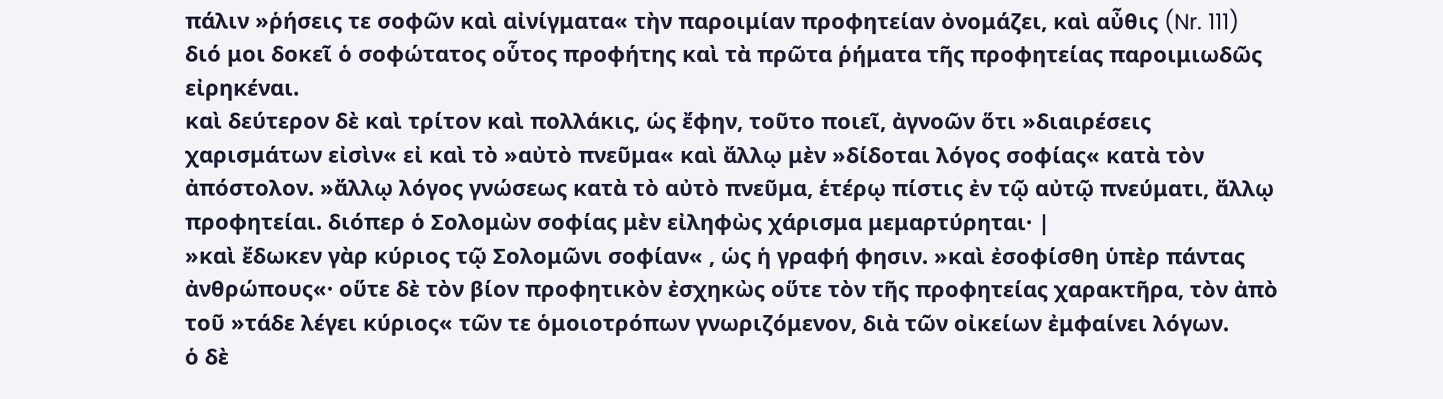πάλιν »ῥήσεις τε σοφῶν καὶ αἰνίγματα« τὴν παροιμίαν προφητείαν ὀνομάζει, καὶ αὖθις (Nr. 111) διό μοι δοκεῖ ὁ σοφώτατος οὗτος προφήτης καὶ τὰ πρῶτα ῥήματα τῆς προφητείας παροιμιωδῶς εἰρηκέναι.
καὶ δεύτερον δὲ καὶ τρίτον καὶ πολλάκις, ὡς ἔφην, τοῦτο ποιεῖ, ἀγνοῶν ὅτι »διαιρέσεις χαρισμάτων εἰσὶν« εἰ καὶ τὸ »αὐτὸ πνεῦμα« καὶ ἄλλῳ μὲν »δίδοται λόγος σοφίας« κατὰ τὸν ἀπόστολον. »ἄλλῳ λόγος γνώσεως κατὰ τὸ αὐτὸ πνεῦμα, ἑτέρῳ πίστις ἐν τῷ αὐτῷ πνεύματι, ἄλλῳ προφητείαι. διόπερ ὁ Σολομὼν σοφίας μὲν εἰληφὼς χάρισμα μεμαρτύρηται· |
»καὶ ἔδωκεν γὰρ κύριος τῷ Σολομῶνι σοφίαν« , ὡς ἡ γραφή φησιν. »καὶ ἐσοφίσθη ὑπὲρ πάντας ἀνθρώπους«· οὕτε δὲ τὸν βίον προφητικὸν ἐσχηκὼς οὕτε τὸν τῆς προφητείας χαρακτῆρα, τὸν ἀπὸ τοῦ »τάδε λέγει κύριος« τῶν τε ὁμοιοτρόπων γνωριζόμενον, διὰ τῶν οἰκείων ἐμφαίνει λόγων.
ὁ δὲ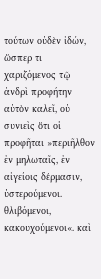τούτων οὐδὲν ἰδών, ὥσπερ τι χαριζόμενος τῷ ἀνδρὶ προφήτην αὐτὸν καλεῖ, οὐ συνιεὶς ὅτι οἱ προφῆται »περιῆλθον ἐν μηλωταῖς, ἐν αἰγείοις δέρμασιν, ὑστερούμενοι. θλιβόμενοι, κακουχούμενοι«. καὶ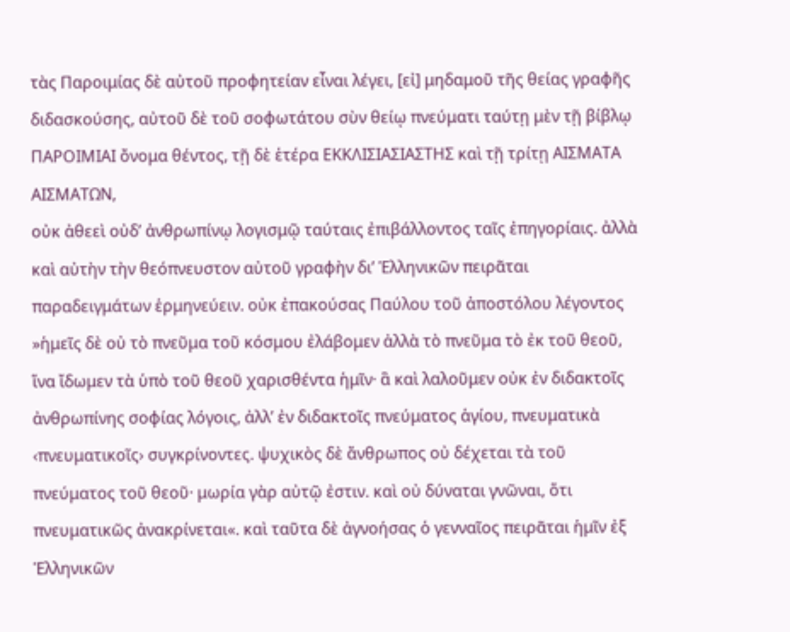τὰς Παροιμίας δὲ αὐτοῦ προφητείαν εἶναι λέγει, [εἰ] μηδαμοῦ τῆς θείας γραφῆς διδασκούσης, αὐτοῦ δὲ τοῦ σοφωτάτου σὺν θείῳ πνεύματι ταύτῃ μὲν τῇ βίβλῳ ΠΑΡΟΙΜΙΑΙ ὄνομα θέντος, τῇ δὲ ἑτέρα ΕΚΚΛΙΣΙΑΣΙΑΣΤΗΣ καὶ τῇ τρίτῃ ΑΙΣΜΑΤΑ ΑΙΣΜΑΤΩΝ,
οὐκ ἀθεεὶ οὐδ’ ἀνθρωπίνῳ λογισμῷ ταύταις ἐπιβάλλοντος ταῖς ἐπηγορίαις. ἀλλὰ καὶ αὐτὴν τὴν θεόπνευστον αὐτοῦ γραφὴν δι’ Ἑλληνικῶν πειρᾶται παραδειγμάτων ἑρμηνεύειν. οὐκ ἐπακούσας Παύλου τοῦ ἀποστόλου λέγοντος »ἡμεῖς δὲ οὐ τὸ πνεῦμα τοῦ κόσμου ἐλάβομεν ἀλλὰ τὸ πνεῦμα τὸ ἐκ τοῦ θεοῦ, ἵνα ἴδωμεν τὰ ὑπὸ τοῦ θεοῦ χαρισθέντα ἡμῖν· ἃ καὶ λαλοῦμεν οὐκ ἐν διδακτοῖς ἀνθρωπίνης σοφίας λόγοις, ἀλλ’ ἐν διδακτοῖς πνεύματος ἁγίου, πνευματικὰ ‹πνευματικοῖς› συγκρίνοντες. ψυχικὸς δὲ ἄνθρωπος οὐ δέχεται τὰ τοῦ πνεύματος τοῦ θεοῦ· μωρία γὰρ αὐτῷ ἐστιν. καὶ οὐ δύναται γνῶναι, ὅτι πνευματικῶς ἀνακρίνεται«. καὶ ταῦτα δὲ ἀγνοήσας ὁ γενναῖος πειρᾶται ἡμῖν ἐξ Ἑλληνικῶν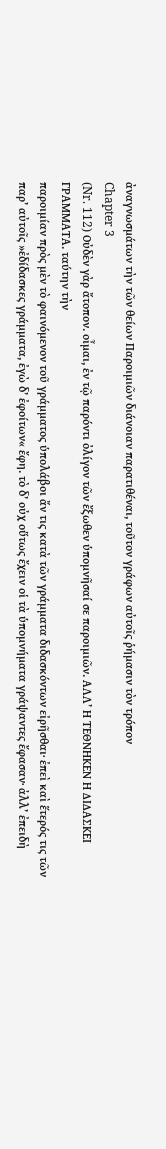ἀναγνωσμάτων τὴν τῶν θείων Παροιμιῶν διάνοιαν παρατιθέναι, τοῦτον γράφων αὐτοῖς ῥήμασιν τὸν τρόπον
Chapter 3
(Nr. 112) Οὐδὲν γὰρ ἄτοπον. οἶμαι, ἐν τῷ παρόντι ὀλίγον τῶν ἔξωθεν ὑπομνῆσαί σε παροιμιῶν. ΑΛΛ’ Η ΤΕΘΝΗΚΕΝ Η ΔΙΔΑΣΚΕΙ ΓΡΑΜΜΑΤΑ. ταύτην τὴν
παροιμίαν πρὸς μὲν τὸ φαινόμενον τοῦ γράμματος ὑπολάβοι ἄν τις κατὰ τῶν γράμματα διδασκόντων εἰρῆσθαι· ἐπεὶ καὶ ἕτερός τις τῶν παρ’ αὐτοῖς »ἐδίδασκες γράμματα, ἐγὼ δ’ ἐφοίτων« ἔφη. τὸ δ’ οὐχ οὕτως ἔχειν οἱ τὰ ὑπομνήματα γράψαντες ἔφασαν· ἀλλ’ ἐπειδὴ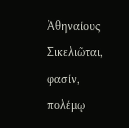Ἀθηναίους Σικελιῶται, φασίν, πολέμῳ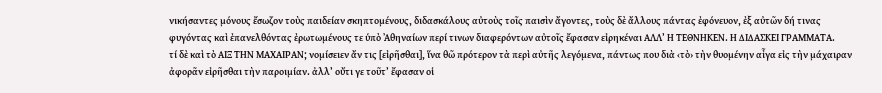νικήσαντες μόνους ἔσωζον τοὺς παιδείαν σκηπτομένους, διδασκάλους αὐτοὺς τοῖς παισὶν ἄγοντες, τοὺς δὲ ἄλλους πάντας ἐφόνευον, ἐξ αὐτῶν δή τινας φυγόντας καὶ ἐπανελθόντας ἐρωτωμένους τε ὑπὸ Ἀθηναίων περί τινων διαφερόντων αὐτοῖς ἔφασαν εἰρηκέναι ΑΛΛ’ Η TEΘΝΗΚΕΝ. Η ΔΙΔΑΣΚΕΙ ΓΡΑΜΜΑΤΑ.
τί δὲ καὶ τὸ ΑΙΞ ΤΗΝ ΜΑΧΑΙΡΑΝ; νομίσειεν ἄν τις [εἰρῆσθαι], ἵνα θῶ πρότερον τὰ περὶ αὐτῆς λεγόμενα, πάντως που διὰ ‹τὸ› τὴν θυομένην αἶγα εἰς τὴν μάχαιραν ἀφορᾶν εἰρῆσθαι τὴν παροιμίαν. ἀλλ’ οὔτι γε τοῦτ’ ἔφασαν οἱ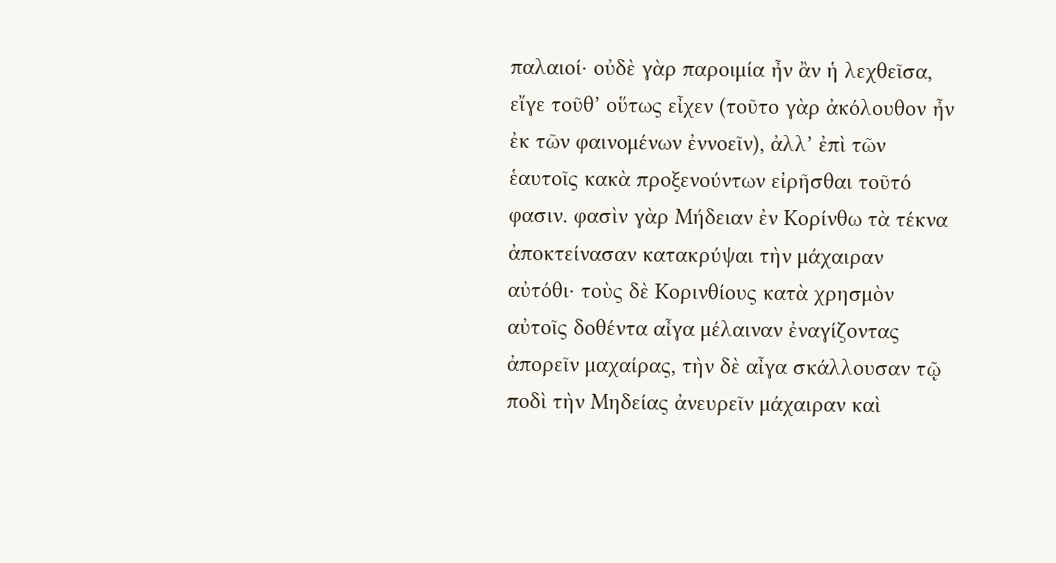παλαιοί· οὐδὲ γὰρ παροιμία ἦν ἂν ἡ λεχθεῖσα, εἴγε τοῦθ’ οὕτως εἶχεν (τοῦτο γὰρ ἀκόλουθον ἦν ἐκ τῶν φαινομένων ἐννοεῖν), ἀλλ’ ἐπὶ τῶν ἑαυτοῖς κακὰ προξενούντων εἰρῆσθαι τοῦτό φασιν. φασὶν γὰρ Μήδειαν ἐν Κορίνθω τὰ τέκνα ἀποκτείνασαν κατακρύψαι τὴν μάχαιραν αὐτόθι· τοὺς δὲ Κορινθίους κατὰ χρησμὸν αὐτοῖς δοθέντα αἶγα μέλαιναν ἐναγίζοντας ἀπορεῖν μαχαίρας, τὴν δὲ αἶγα σκάλλουσαν τῷ ποδὶ τὴν Μηδείας ἀνευρεῖν μάχαιραν καὶ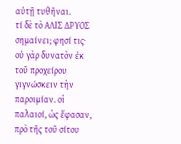αὐτῇ τυθῆναι.
τί δὲ τὸ ΑΛΙΣ ΔΡΥΟΣ σημαίνει; φησί τις· οὐ γὰρ δυνατὸν ἐκ τοῦ προχείρου γιγνώσκειν τὴν παροιμίαν. οἱ παλαιοί, ὡς ἔφασαν, πρὸ τῆς τοῦ σίτου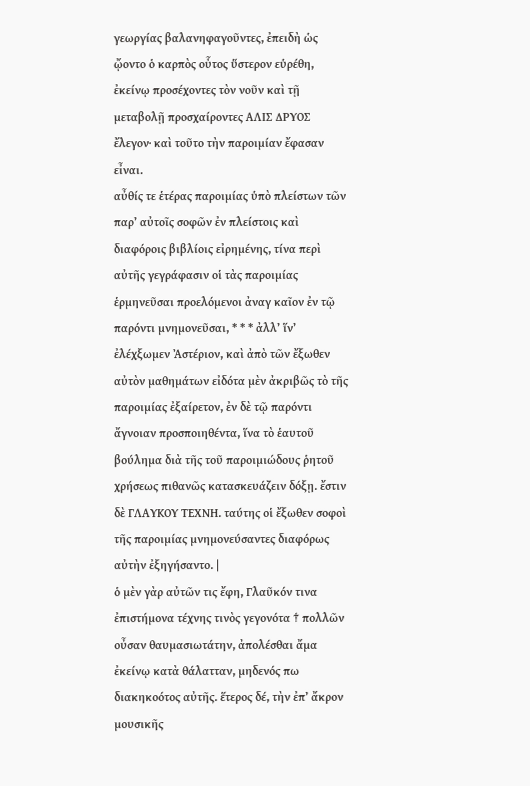γεωργίας βαλανηφαγοῦντες, ἐπειδὴ ὡς ᾤοντο ὁ καρπὸς οὗτος ὕστερον εὑρέθη, ἐκείνῳ προσέχοντες τὸν νοῦν καὶ τῇ μεταβολῇ προσχαίροντες ΑΛΙΣ ΔΡΥΟΣ ἔλεγον· καὶ τοῦτο τὴν παροιμίαν ἔφασαν εἶναι.
αὖθίς τε ἑτέρας παροιμίας ὑπὸ πλείστων τῶν παρ’ αὐτοῖς σοφῶν ἐν πλείστοις καὶ διαφόροις βιβλίοις εἰρημένης, τίνα περὶ αὐτῆς γεγράφασιν οἱ τὰς παροιμίας ἑρμηνεῦσαι προελόμενοι ἀναγ καῖον ἐν τῷ παρόντι μνημονεῦσαι, * * * ἀλλ’ ἵν’ ἐλέχξωμεν Ἀστέριον, καὶ ἀπὸ τῶν ἔξωθεν αὐτὸν μαθημάτων εἰδότα μὲν ἀκριβῶς τὸ τῆς παροιμίας ἐξαίρετον, ἐν δὲ τῷ παρόντι ἄγνοιαν προσποιηθέντα, ἵνα τὸ ἑαυτοῦ βούλημα διὰ τῆς τοῦ παροιμιώδους ῥητοῦ χρήσεως πιθανῶς κατασκευάζειν δόξῃ. ἔστιν δὲ ΓΛΑΥΚΟΥ ΤΕΧΝΗ. ταύτης οἱ ἔξωθεν σοφοὶ τῆς παροιμίας μνημονεύσαντες διαφόρως αὐτὴν ἐξηγήσαντο. |
ὁ μὲν γὰρ αὐτῶν τις ἔφη, Γλαῦκόν τινα ἐπιστήμονα τέχνης τινὸς γεγονότα † πολλῶν οὖσαν θαυμασιωτάτην, ἀπολέσθαι ἄμα ἐκείνῳ κατὰ θάλατταν, μηδενός πω διακηκοότος αὐτῆς. ἕτερος δέ, τὴν ἐπ’ ἄκρον μουσικῆς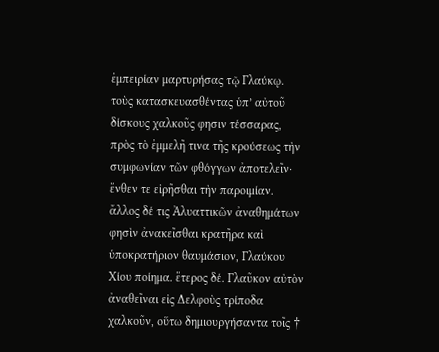ἐμπειρίαν μαρτυρήσας τῷ Γλαύκῳ. τοὺς κατασκευασθέντας ὑπ’ αὐτοῦ δίσκους χαλκοῦς φησιν τέσσαρας, πρὸς τὸ ἐμμελῆ τινα τῆς κρούσεως τὴν συμφωνίαν τῶν φθόγγων ἀποτελεῖν· ἔνθεν τε εἰρῆσθαι τὴν παροιμίαν.
ἄλλος δέ τις Ἀλυαττικῶν ἀναθημάτων φησὶν ἀνακεῖσθαι κρατῆρα καὶ ὑποκρατήριον θαυμάσιον, Γλαύκου Χίου ποίημα. ἕτερος δέ. Γλαῦκον αὐτὸν ἀναθεῖναι εἰς Δελφοὺς τρίποδα χαλκοῦν, οὕτω δημιουργήσαντα τοῖς †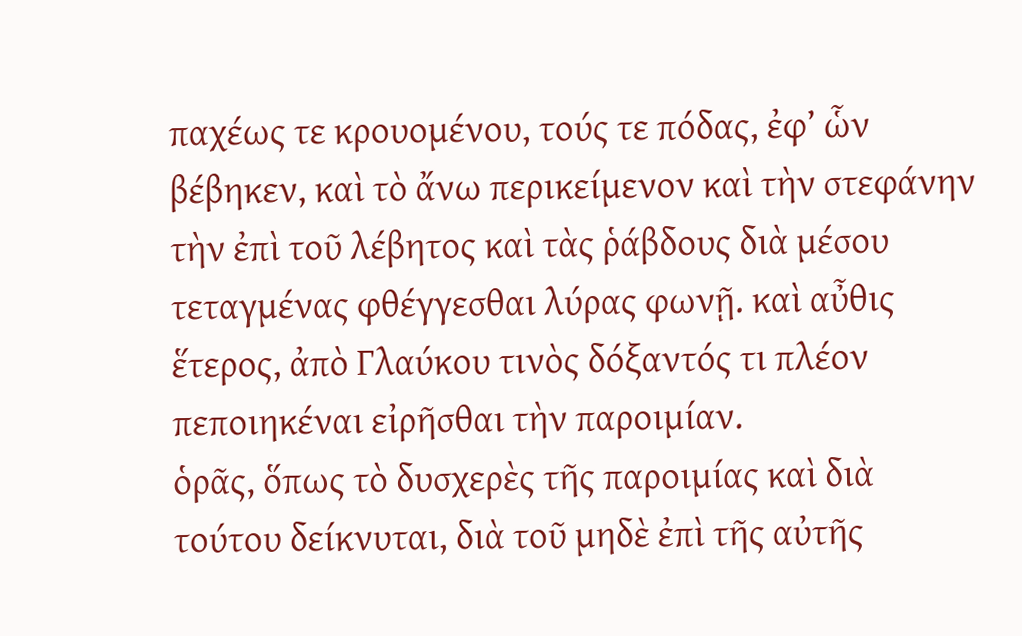παχέως τε κρουομένου, τούς τε πόδας, ἐφ’ ὧν βέβηκεν, καὶ τὸ ἄνω περικείμενον καὶ τὴν στεφάνην τὴν ἐπὶ τοῦ λέβητος καὶ τὰς ῥάβδους διὰ μέσου τεταγμένας φθέγγεσθαι λύρας φωνῇ. καὶ αὖθις ἕτερος, ἀπὸ Γλαύκου τινὸς δόξαντός τι πλέον πεποιηκέναι εἰρῆσθαι τὴν παροιμίαν.
ὁρᾶς, ὅπως τὸ δυσχερὲς τῆς παροιμίας καὶ διὰ τούτου δείκνυται, διὰ τοῦ μηδὲ ἐπὶ τῆς αὐτῆς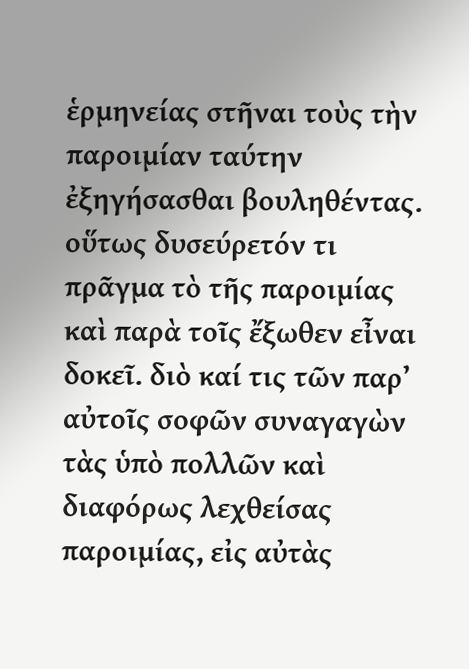ἑρμηνείας στῆναι τοὺς τὴν παροιμίαν ταύτην ἐξηγήσασθαι βουληθέντας. οὕτως δυσεύρετόν τι πρᾶγμα τὸ τῆς παροιμίας καὶ παρὰ τοῖς ἔξωθεν εἶναι δοκεῖ. διὸ καί τις τῶν παρ’ αὐτοῖς σοφῶν συναγαγὼν τὰς ὑπὸ πολλῶν καὶ διαφόρως λεχθείσας παροιμίας, εἰς αὐτὰς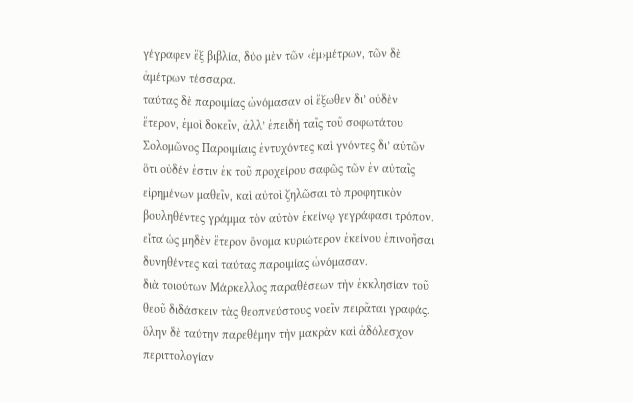γέγραφεν ἕξ βιβλία, δύο μὲν τῶν ‹ἐμ›μέτρων, τῶν δὲ ἀμέτρων τέσσαρα.
ταύτας δὲ παροιμίας ὠνόμασαν οἱ ἔξωθεν δι’ οὐδὲν ἕτερον, ἐμοὶ δοκεῖν, ἀλλ’ ἐπειδὴ ταῖς τοῦ σοφωτάτου Σολομῶνος Παροιμίαις ἐντυχόντες καὶ γνόντες δι’ αὐτῶν ὅτι οὐδέν ἐστιν ἐκ τοῦ προχείρου σαφῶς τῶν ἐν αὐταῖς εἰρημένων μαθεῖν, καὶ αὐτοὶ ζηλῶσαι τὸ προφητικὸν βουληθέντες γράμμα τὸν αὐτὸν ἐκείνῳ γεγράφασι τρόπον. εἶτα ὡς μηδὲν ἕτερον ὄνομα κυριώτερον ἐκείνου ἐπινοῆσαι δυνηθέντες καὶ ταύτας παροιμίας ὠνόμασαν.
διὰ τοιούτων Μάρκελλος παραθέσεων τὴν ἐκκλησίαν τοῦ θεοῦ διδάσκειν τὰς θεοπνεύστους νοεῖν πειρᾶται γραφάς. ὅλην δὲ ταύτην παρεθέμην τὴν μακρὰν καὶ ἀδόλεσχον περιττολογίαν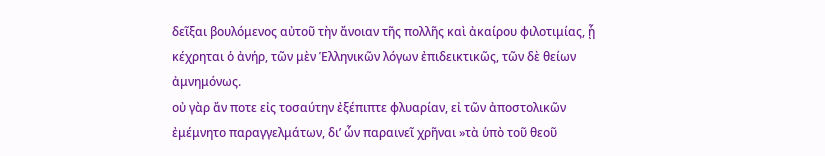δεῖξαι βουλόμενος αὐτοῦ τὴν ἄνοιαν τῆς πολλῆς καὶ ἀκαίρου φιλοτιμίας, ᾗ κέχρηται ὁ ἀνήρ, τῶν μὲν Ἑλληνικῶν λόγων ἐπιδεικτικῶς, τῶν δὲ θείων ἀμνημόνως.
οὐ γὰρ ἄν ποτε εἰς τοσαύτην ἐξέπιπτε φλυαρίαν, εἰ τῶν ἀποστολικῶν ἐμέμνητο παραγγελμάτων, δι’ ὧν παραινεῖ χρῆναι »τὰ ὑπὸ τοῦ θεοῦ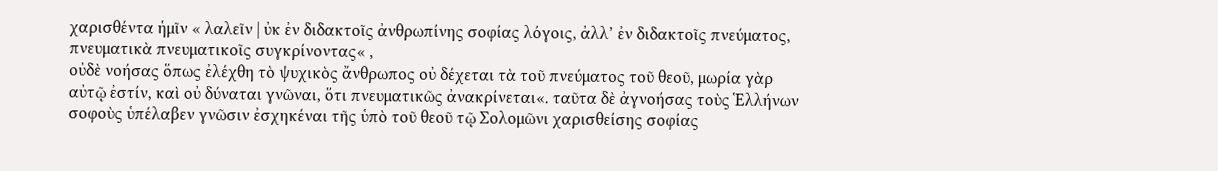χαρισθέντα ἡμῖν « λαλεῖν | ὐκ ἐν διδακτοῖς ἀνθρωπίνης σοφίας λόγοις, ἀλλ’ ἐν διδακτοῖς πνεύματος, πνευματικὰ πνευματικοῖς συγκρίνοντας« ,
οὐδὲ νοήσας ὅπως ἐλέχθη τὸ ψυχικὸς ἄνθρωπος οὐ δέχεται τὰ τοῦ πνεύματος τοῦ θεοῦ, μωρία γὰρ αὐτῷ ἐστίν, καὶ οὐ δύναται γνῶναι, ὅτι πνευματικῶς ἀνακρίνεται«. ταῦτα δὲ ἀγνοήσας τοὺς Ἑλλήνων σοφοὺς ὑπέλαβεν γνῶσιν ἐσχηκέναι τῆς ὑπὸ τοῦ θεοῦ τῷ Σολομῶνι χαρισθείσης σοφίας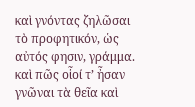καὶ γνόντας ζηλῶσαι τὸ προφητικόν, ὡς αὐτός φησιν, γράμμα.
καὶ πῶς οἷοί τ’ ἦσαν γνῶναι τὰ θεῖα καὶ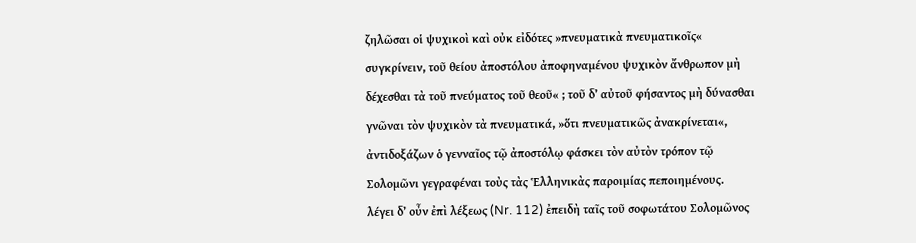ζηλῶσαι οἱ ψυχικοὶ καὶ οὐκ εἰδότες »πνευματικὰ πνευματικοῖς« συγκρίνειν, τοῦ θείου ἀποστόλου ἀποφηναμένου ψυχικὸν ἄνθρωπον μὴ δέχεσθαι τὰ τοῦ πνεύματος τοῦ θεοῦ« ; τοῦ δ’ αὐτοῦ φήσαντος μὴ δύνασθαι γνῶναι τὸν ψυχικὸν τὰ πνευματικά, »ὅτι πνευματικῶς ἀνακρίνεται«, ἀντιδοξάζων ὁ γενναῖος τῷ ἀποστόλῳ φάσκει τὸν αὐτὸν τρόπον τῷ Σολομῶνι γεγραφέναι τοὺς τὰς Ἑλληνικὰς παροιμίας πεποιημένους.
λέγει δ’ οὖν ἐπὶ λέξεως (Nr. 112) ἐπειδὴ ταῖς τοῦ σοφωτάτου Σολομῶνος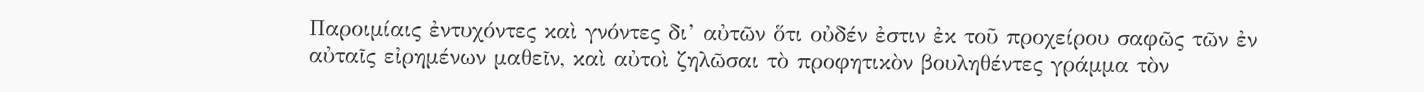Παροιμίαις ἐντυχόντες καὶ γνόντες δι’ αὐτῶν ὅτι οὐδέν ἐστιν ἐκ τοῦ προχείρου σαφῶς τῶν ἐν αὐταῖς εἰρημένων μαθεῖν, καὶ αὐτοὶ ζηλῶσαι τὸ προφητικὸν βουληθέντες γράμμα τὸν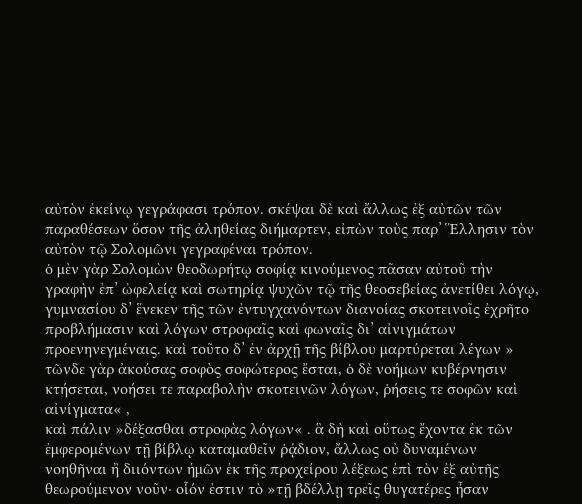αὐτὸν ἐκείνῳ γεγράφασι τρόπον. σκέψαι δὲ καὶ ἄλλως ἐξ αὐτῶν τῶν παραθέσεων ὅσον τῆς ἀληθείας διήμαρτεν, εἰπὼν τοὺς παρ’ Ἕλλησιν τὸν αὐτὸν τῷ Σολομῶνι γεγραφέναι τρόπον.
ὁ μὲν γὰρ Σολομὼν θεοδωρήτῳ σοφίᾳ κινούμενος πᾶσαν αὐτοῦ τὴν γραφὴν ἐπ’ ὠφελείᾳ καὶ σωτηρίᾳ ψυχῶν τῷ τῆς θεοσεβείας ἀνετίθει λόγῳ, γυμνασίου δ’ ἕνεκεν τῆς τῶν ἐντυγχανόντων διανοίας σκοτεινοῖς ἐχρῆτο προβλήμασιν καὶ λόγων στροφαῖς καὶ φωναῖς δι’ αἰνιγμάτων προενηνεγμέναις. καὶ τοῦτο δ’ ἐν ἀρχῇ τῆς βίβλου μαρτύρεται λέγων » τῶνδε γὰρ ἀκούσας σοφὸς σοφώτερος ἔσται, ὁ δὲ νοήμων κυβέρνησιν κτήσεται, νοήσει τε παραβολὴν σκοτεινῶν λόγων, ῥήσεις τε σοφῶν καὶ αἰνίγματα« ,
καὶ πάλιν »δέξασθαι στροφὰς λόγων« . ἃ δὴ καὶ οὕτως ἔχοντα ἐκ τῶν ἐμφερομένων τῇ βίβλῳ καταμαθεῖν ῥᾴδιον, ἄλλως οὐ δυναμένων νοηθῆναι ἢ διιόντων ἡμῶν ἐκ τῆς προχείρου λέξεως ἐπὶ τὸν ἐξ αὐτῆς θεωρούμενον νοῦν· οἷόν ἐστιν τὸ »τῇ βδέλλῃ τρεῖς θυγατέρες ἦσαν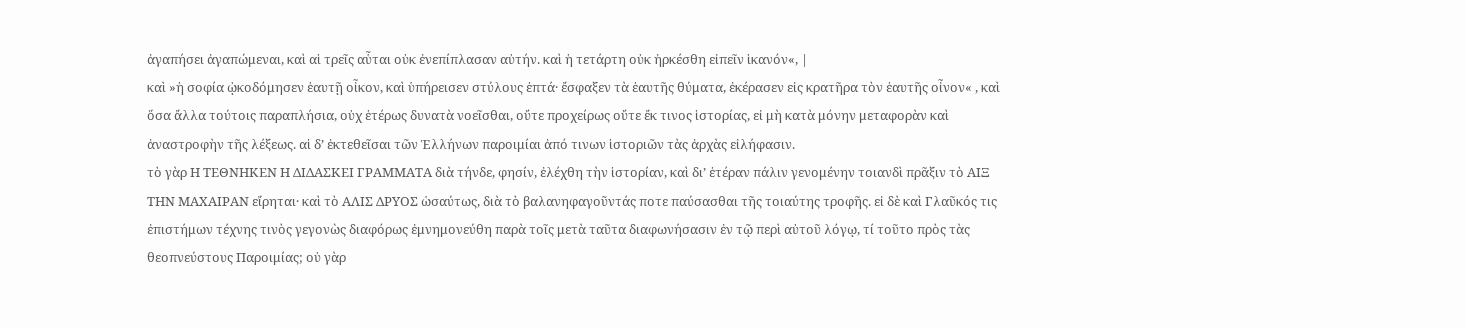ἀγαπήσει ἀγαπώμεναι, καὶ αἱ τρεῖς αὗται οὐκ ἐνεπίπλασαν αὐτήν. καὶ ἡ τετάρτη οὐκ ἠρκέσθη εἰπεῖν ἱκανόν«, |
καὶ »ἡ σοφία ᾠκοδόμησεν ἑαυτῇ οἶκον, καὶ ὑπήρεισεν στύλους ἑπτά· ἔσφαξεν τὰ ἑαυτῆς θύματα, ἐκέρασεν εἰς κρατῆρα τὸν ἑαυτῆς οἶνον« , καὶ ὅσα ἄλλα τούτοις παραπλήσια, οὐχ ἑτέρως δυνατὰ νοεῖσθαι, οὔτε προχείρως οὔτε ἔκ τινος ἱστορίας, εἰ μὴ κατὰ μόνην μεταφορὰν καὶ ἀναστροφὴν τῆς λέξεως. αἱ δ’ ἐκτεθεῖσαι τῶν Ἑλλήνων παροιμίαι ἀπό τινων ἱστοριῶν τὰς ἀρχὰς εἰλήφασιν.
τὸ γὰρ Η ΤΕΘΝΗΚΕΝ Η ΔΙΔΑΣΚΕΙ ΓΡΑΜΜΑΤΑ διὰ τήνδε, φησίν, ἐλέχθη τὴν ἱστορίαν, καὶ δι’ ἑτέραν πάλιν γενομένην τοιανδὶ πρᾶξιν τὸ ΑΙΞ ΤΗΝ ΜΑΧΑΙΡΑΝ εἴρηται· καὶ τὸ ΑΛΙΣ ΔΡΥΟΣ ὡσαύτως, διὰ τὸ βαλανηφαγοῦντάς ποτε παύσασθαι τῆς τοιαύτης τροφῆς. εἰ δὲ καὶ Γλαῦκός τις ἐπιστήμων τέχνης τινὸς γεγονὼς διαφόρως ἐμνημονεύθη παρὰ τοῖς μετὰ ταῦτα διαφωνήσασιν ἐν τῷ περὶ αὐτοῦ λόγῳ, τί τοῦτο πρὸς τὰς θεοπνεύστους Παροιμίας; οὐ γὰρ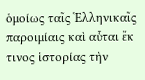ὁμοίως ταῖς Ἑλληνικαῖς παροιμίαις καὶ αὗται ἔκ τινος ἱστορίας τὴν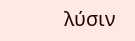λύσιν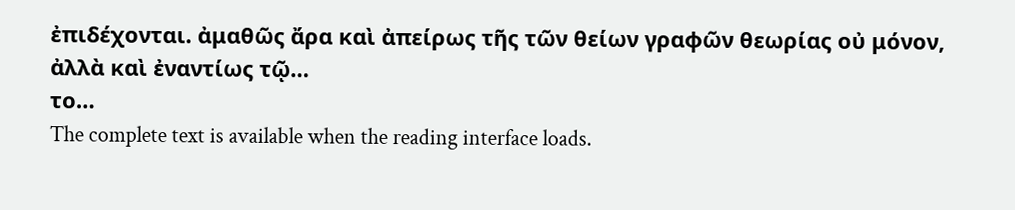ἐπιδέχονται. ἀμαθῶς ἄρα καὶ ἀπείρως τῆς τῶν θείων γραφῶν θεωρίας οὐ μόνον, ἀλλὰ καὶ ἐναντίως τῷ…
το…
The complete text is available when the reading interface loads.